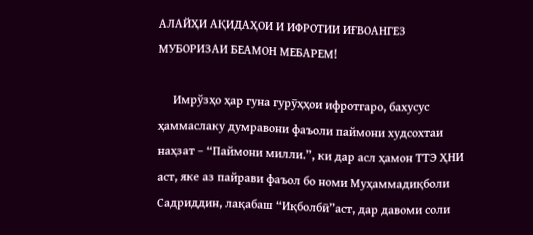АЛАЙҲИ АҚИДАҲОИ И ИФРОТИИ ИҒВОАНГЕЗ МУБОРИЗАИ БЕАМОН МЕБАРЕМ!

     Имрўзҳо ҳар гуна гурӯҳҳои ифротгаро, бахусус ҳаммаслаку думравони фаъоли паймони худсохтаи наҳзат – “Паймони милли.”, ки дар асл ҳамон ТТЭ ҲНИ аст, яке аз пайрави фаъол бо номи Муҳаммадиқболи Садриддин, лақабаш “Иқболбӣ”аст, дар давоми соли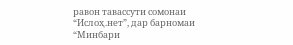равон тавассути сомонаи “Ислоҳ.нет”, дар барномаи “Минбари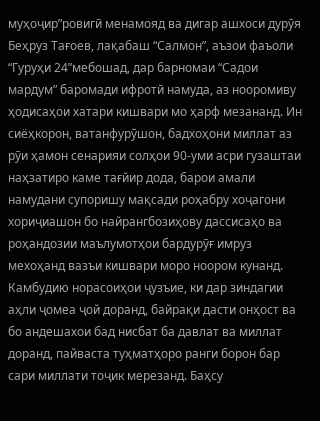муҳоҷир”ровигӣ менамояд ва дигар ашхоси дурӯя Беҳруз Тағоев, лақабаш “Салмон”, аъзои фаъоли “Гуруҳи 24”мебошад, дар барномаи “Садои мардум” баромади ифротӣ намуда, аз нооромиву ҳодисаҳои хатари кишвари мо ҳарф мезананд. Ин сиёҳкорон, ватанфурӯшон, бадхоҳони миллат аз рӯи ҳамон сенарияи солҳои 90-уми асри гузаштаи наҳзатиро каме тағйир дода, барои амали намудани супоришу мақсади роҳабру хоҷагони хориҷиашон бо найрангбозиҳову дассисаҳо ва роҳандозии маълумотҳои бардурӯғ имруз мехоҳанд вазъи кишвари моро ноором кунанд. Камбудию норасоиҳои ҷузъие, ки дар зиндагии аҳли ҷомеа ҷой доранд, байрақи дасти онҳост ва бо андешахои бад нисбат ба давлат ва миллат доранд, пайваста туҳматҳоро ранги борон бар сари миллати тоҷик мерезанд. Баҳсу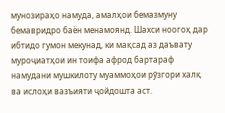мунозираҳо намуда, амалҳои бемазмуну бемавридро баён менамоянд. Шахси ноогоҳ дар ибтидо гумон мекунад, ки мақсад аз даъвату муроҷиатҳои ин тоифа афрод бартараф намудани мушкилоту муаммоҳои рӯзгори халқ ва ислоҳи вазъияти ҷойдошта аст.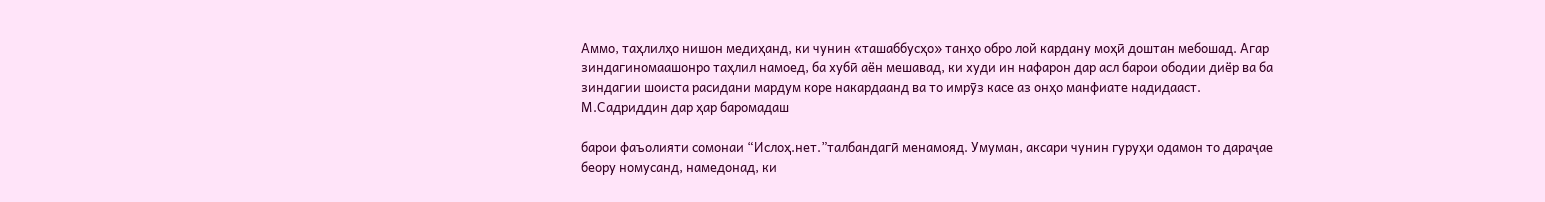Аммо, таҳлилҳо нишон медиҳанд, ки чунин «ташаббусҳо» танҳо обро лой кардану моҳӣ доштан мебошад. Агар зиндагиномаашонро таҳлил намоед, ба хубӣ аён мешавад, ки худи ин нафарон дар асл барои ободии диёр ва ба зиндагии шоиста расидани мардум коре накардаанд ва то имрӯз касе аз онҳо манфиате надидааст. М.Садриддин дар ҳар баромадаш

барои фаъолияти сомонаи “Ислоҳ.нет.”талбандагӣ менамояд. Умуман, аксари чунин гуруҳи одамон то дараҷае беору номусанд, намедонад, ки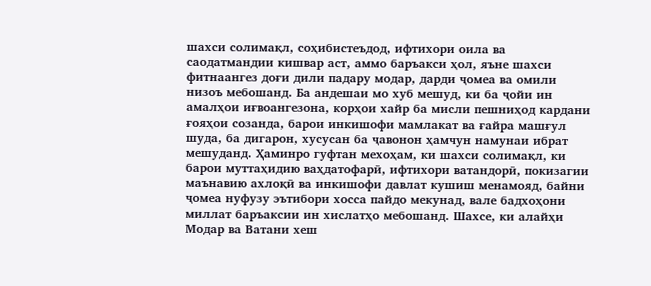шахси солимақл, соҳибистеъдод, ифтихори оила ва саодатмандии кишвар аст, аммо баръакси ҳол, яъне шахси фитнаангез доғи дили падару модар, дарди ҷомеа ва омили низоъ мебошанд. Ба андешаи мо хуб мешуд, ки ба ҷойи ин амалҳои иғвоангезона, корҳои хайр ба мисли пешниҳод кардани ғояҳои созанда, барои инкишофи мамлакат ва ғайра машғул шуда, ба дигарон, хусусан ба ҷавонон ҳамчун намунаи ибрат мешуданд. Ҳаминро гуфтан мехоҳам, ки шахси солимақл, ки барои муттаҳидию ваҳдатофарӣ, ифтихори ватандорӣ, покизагии маънавию ахлоқӣ ва инкишофи давлат кушиш менамояд, байни ҷомеа нуфузу эътибори хосса пайдо мекунад, вале бадхоҳони миллат баръаксии ин хислатҳо мебошанд. Шахсе, ки алайҳи Модар ва Ватани хеш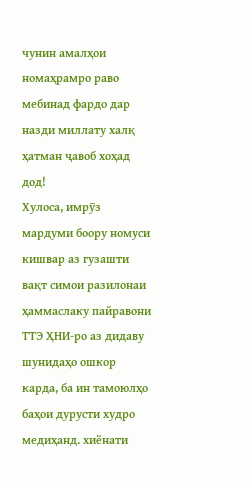чунин амалҳои номаҳрамро раво мебинад фардо дар назди миллату халқ ҳатман ҷавоб хоҳад дод!
Хулоса, имрӯз мардуми боору номуси кишвар аз гузашти вақт симои разилонаи ҳаммаслаку пайравони ТТЭ ҲНИ-ро аз дидаву шунидаҳо ошкор карда, ба ин тамоюлҳо баҳои дурусти худро медиҳанд. хиёнати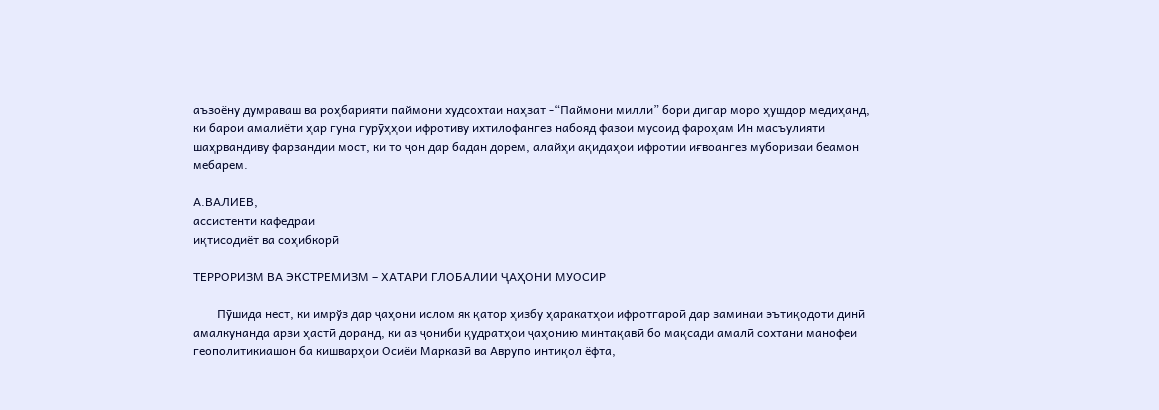аъзоёну думраваш ва роҳбарияти паймони худсохтаи наҳзат -“Паймони милли” бори дигар моро ҳушдор медиҳанд, ки барои амалиёти ҳар гуна гурӯҳҳои ифротиву ихтилофангез набояд фазои мусоид фароҳам Ин масъулияти шаҳрвандиву фарзандии мост, ки то ҷон дар бадан дорем, алайҳи ақидаҳои ифротии иғвоангез муборизаи беамон мебарем.

А.ВАЛИЕВ,
ассистенти кафедраи
иқтисодиёт ва соҳибкорӣ

ТЕРРОРИЗМ ВА ЭКСТРЕМИЗМ – ХАТАРИ ГЛОБАЛИИ ҶАҲОНИ МУОСИР

        Пӯшида нест, ки имрўз дар ҷаҳони ислом як қатор ҳизбу ҳаракатҳои ифротгароӣ дар заминаи эътиқодоти динӣ амалкунанда арзи ҳастӣ доранд, ки аз ҷониби қудратҳои ҷаҳонию минтақавӣ бо мақсади амалӣ сохтани манофеи геополитикиашон ба кишварҳои Осиёи Марказӣ ва Аврупо интиқол ёфта,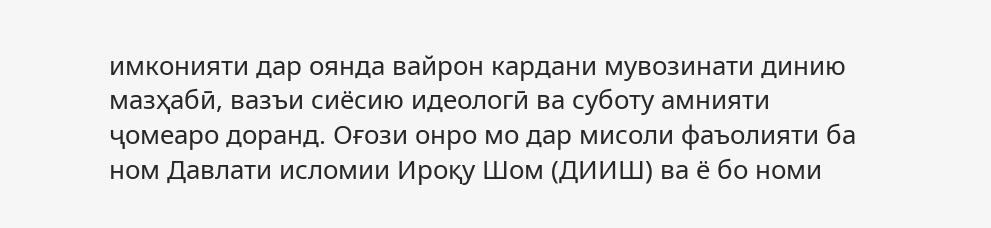имконияти дар оянда вайрон кардани мувозинати динию мазҳабӣ, вазъи сиёсию идеологӣ ва суботу амнияти ҷомеаро доранд. Оғози онро мо дар мисоли фаъолияти ба ном Давлати исломии Ироқу Шом (ДИИШ) ва ё бо номи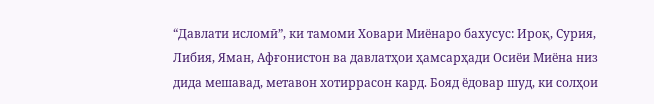“Давлати исломӣ”, ки тамоми Ховари Миёнаро бахусус: Ироқ, Сурия, Либия, Яман, Афғонистон ва давлатҳои ҳамсарҳади Осиёи Миёна низ дида мешавад, метавон хотиррасон кард. Бояд ёдовар шуд, ки солҳои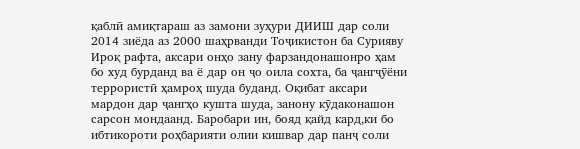қаблӣ амиқтараш аз замони зуҳури ДИИШ дар соли 2014 зиёда аз 2000 шаҳрванди Тоҷикистон ба Сурияву Ироқ рафта, аксари онҳо зану фарзандонашонро ҳам бо худ бурданд ва ё дар он ҷо оила сохта, ба ҷангҷӯёни террористӣ ҳамроҳ шуда буданд. Оқибат аксари мардон дар ҷангҳо кушта шуда, занону кӯдаконашон сарсон мондаанд. Баробари ин, бояд қайд кард,ки бо ибтикороти роҳбарияти олии кишвар дар панҷ соли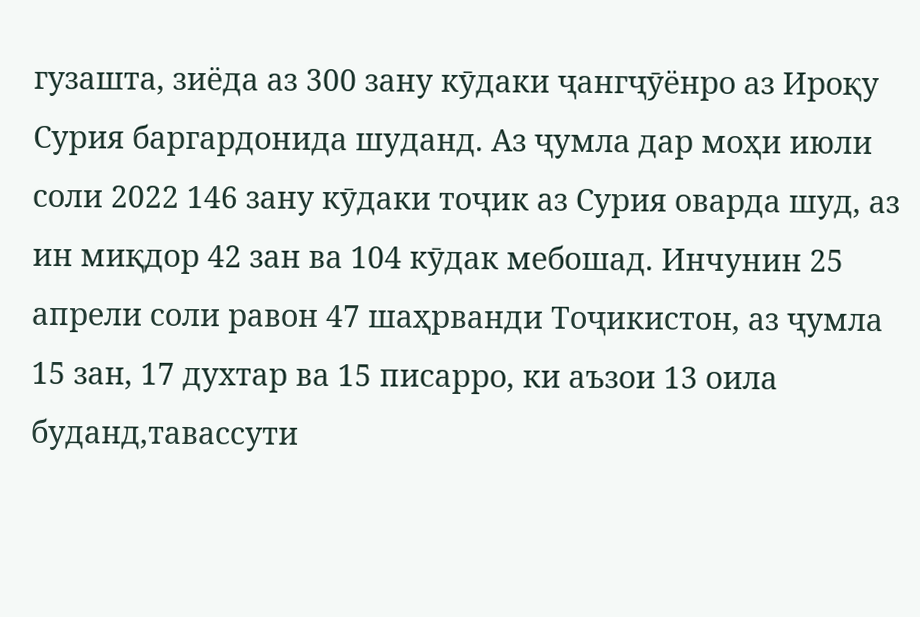гузашта, зиёда аз 300 зану кӯдаки ҷангҷӯёнро аз Ироқу Сурия баргардонида шуданд. Аз ҷумла дар моҳи июли соли 2022 146 зану кӯдаки тоҷик аз Сурия оварда шуд, аз ин миқдор 42 зан ва 104 кӯдак мебошад. Инчунин 25 апрели соли равон 47 шаҳрванди Тоҷикистон, аз ҷумла 15 зан, 17 духтар ва 15 писарро, ки аъзои 13 оила буданд,тавассути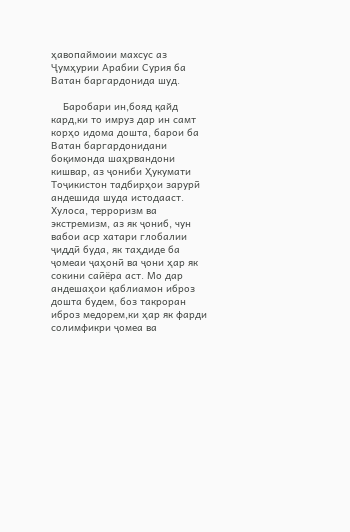ҳавопаймоии махсус аз Ҷумҳурии Арабии Сурия ба Ватан баргардонида шуд.

    Баробари ин,бояд қайд кард,ки то имруз дар ин самт корҳо идома дошта, барои ба Ватан баргардонидани боқимонда шаҳрвандони кишвар, аз ҷониби Ҳукумати Тоҷикистон тадбирҳои зарурӣ андешида шуда истодааст.
Хулоса, терроризм ва экстремизм, аз як ҷониб, чун вабои аср хатари глобалии ҷиддӣ буда, як таҳдиде ба ҷомеаи ҷаҳонӣ ва ҷони ҳар як сокини саӣёра аст. Мо дар андешаҳои қаблиамон иброз дошта будем, боз такроран иброз медорем,ки ҳар як фарди солимфикри ҷомеа ва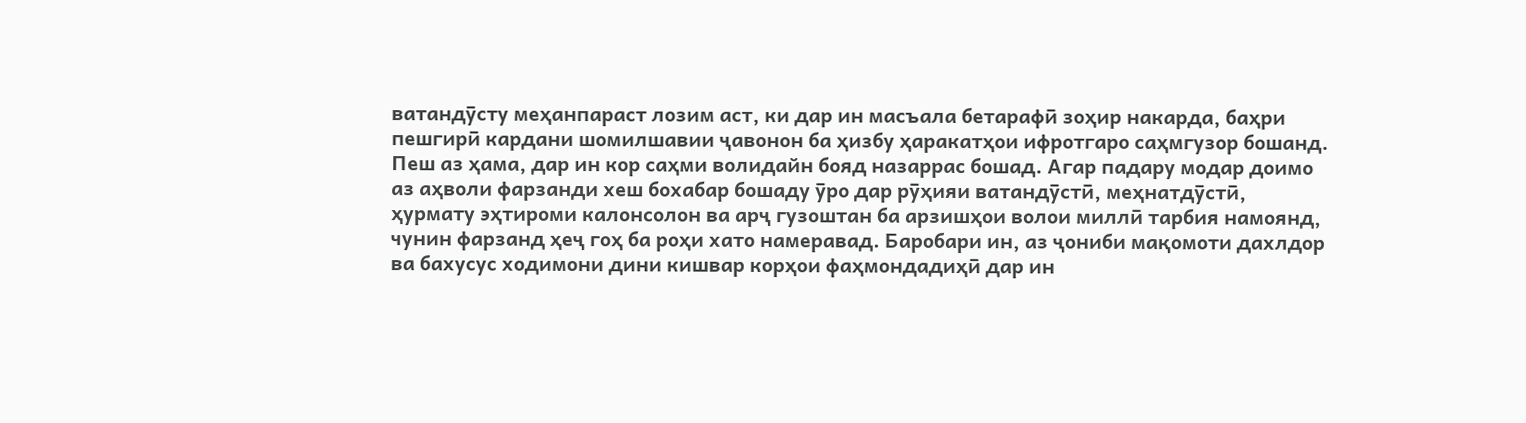ватандӯсту меҳанпараст лозим аст, ки дар ин масъала бетарафӣ зоҳир накарда, баҳри пешгирӣ кардани шомилшавии ҷавонон ба ҳизбу ҳаракатҳои ифротгаро саҳмгузор бошанд. Пеш аз ҳама, дар ин кор саҳми волидайн бояд назаррас бошад. Агар падару модар доимо аз аҳволи фарзанди хеш бохабар бошаду ӯро дар рӯҳияи ватандӯстӣ, меҳнатдӯстӣ, ҳурмату эҳтироми калонсолон ва арҷ гузоштан ба арзишҳои волои миллӣ тарбия намоянд, чунин фарзанд ҳеҷ гоҳ ба роҳи хато намеравад. Баробари ин, аз ҷониби мақомоти дахлдор ва бахусус ходимони дини кишвар корҳои фаҳмондадиҳӣ дар ин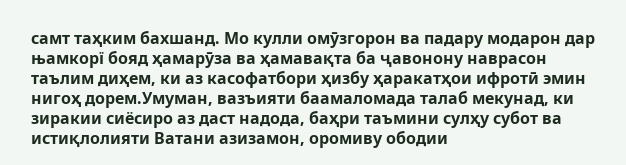самт таҳким бахшанд. Мо кулли омӯзгорон ва падару модарон дар њамкорї бояд ҳамарӯза ва ҳамавақта ба ҷавонону наврасон таълим диҳем, ки аз касофатбори ҳизбу ҳаракатҳои ифротӣ эмин нигоҳ дорем.Умуман, вазъияти баамаломада талаб мекунад, ки зиракии сиёсиро аз даст надода, баҳри таъмини сулҳу субот ва истиқлолияти Ватани азизамон, оромиву ободии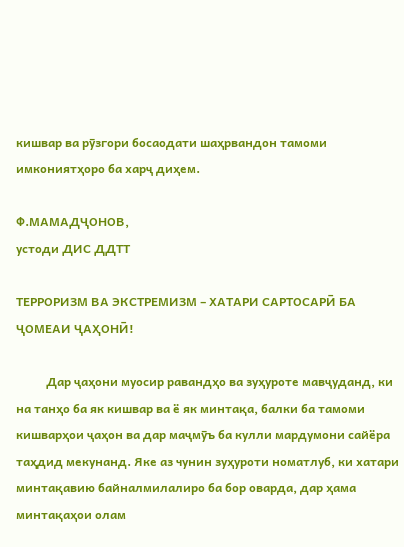кишвар ва рӯзгори босаодати шаҳрвандон тамоми имкониятҳоро ба харҷ диҳем.

Ф.МАМАДҶОНОВ,
устоди ДИС ДДТТ

ТЕРРОРИЗМ ВА ЭКСТРЕМИЗМ – ХАТАРИ САРТОСАРӢ БА ҶОМЕАИ ҶАҲОНӢ!

          Дар ҷаҳони муосир равандҳо ва зуҳуроте мавҷуданд, ки на танҳо ба як кишвар ва ё як минтақа, балки ба тамоми кишварҳои ҷаҳон ва дар маҷмӯъ ба кулли мардумони сайёра таҳдид мекунанд. Яке аз чунин зуҳуроти номатлуб, ки хатари минтақавию байналмилалиро ба бор оварда, дар ҳама минтақаҳои олам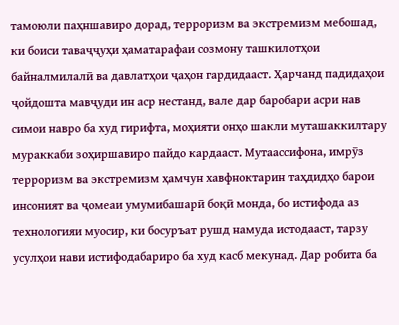тамоюли паҳншавиро дорад, терроризм ва экстремизм мебошад, ки боиси таваҷҷуҳи ҳаматарафаи созмону ташкилотҳои байналмилалӣ ва давлатҳои ҷаҳон гардидааст. Ҳарчанд падидаҳои ҷойдошта мавҷуди ин аср нестанд, вале дар баробари асри нав симои навро ба худ гирифта, моҳияти онҳо шакли муташаккилтару мураккаби зоҳиршавиро пайдо кардааст. Мутаассифона, имрӯз терроризм ва экстремизм ҳамчун хавфноктарин таҳдидҳо барои инсоният ва ҷомеаи умумибашарӣ боқӣ монда, бо истифода аз технологияи муосир, ки босуръат рушд намуда истодааст, тарзу усулҳои нави истифодабариро ба худ касб мекунад. Дар робита ба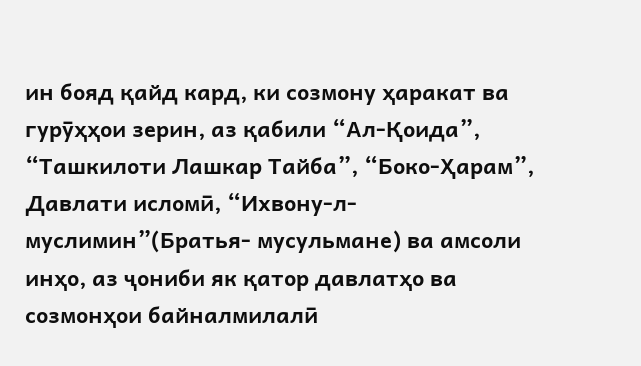ин бояд қайд кард, ки созмону ҳаракат ва гурӯҳҳои зерин, аз қабили “Ал-Қоида”, “Ташкилоти Лашкар Тайба”, “Боко-Ҳарам”, Давлати исломӣ, “Ихвону-л-муслимин”(Братья- мусульмане) ва амсоли инҳо, аз ҷониби як қатор давлатҳо ва созмонҳои байналмилалӣ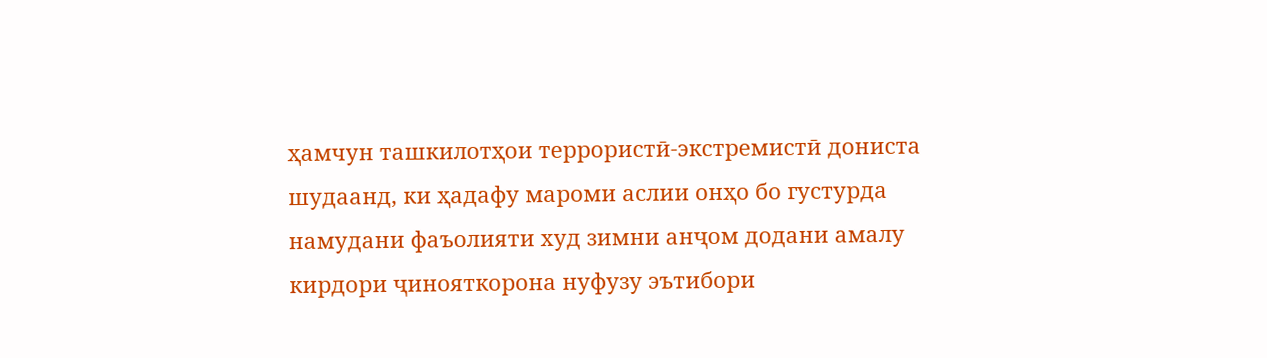ҳамчун ташкилотҳои террористӣ-экстремистӣ дониста шудаанд, ки ҳадафу мароми аслии онҳо бо густурда намудани фаъолияти худ зимни анҷом додани амалу кирдори ҷинояткорона нуфузу эътибори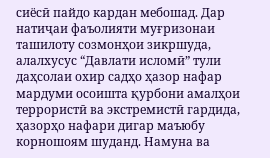сиёсӣ пайдо кардан мебошад. Дар натиҷаи фаъолияти муғризонаи ташилоту созмонҳои зикршуда, алалхусус “Давлати исломӣ” тули даҳсолаи охир садҳо ҳазор нафар мардуми осоишта қурбони амалҳои террористӣ ва экстремистӣ гардида, ҳазорҳо нафари дигар маъюбу корношоям шуданд. Намуна ва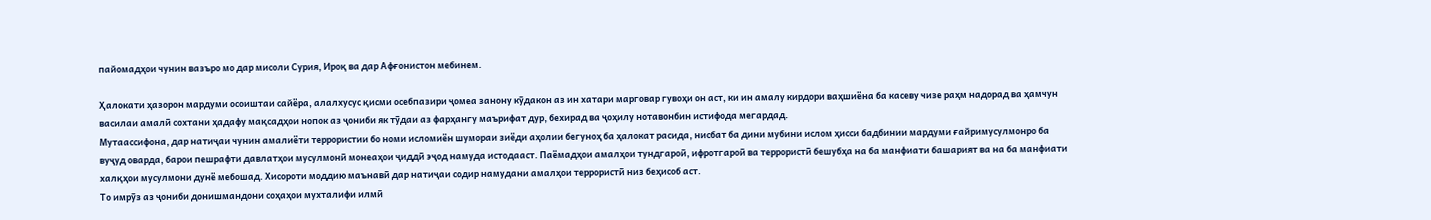пайомадҳои чунин вазъро мо дар мисоли Сурия, Ироқ ва дар Афғонистон мебинем.

Ҳалокати ҳазорон мардуми осоиштаи сайёра, алалхусус қисми осебпазири ҷомеа занону кӯдакон аз ин хатари марговар гувоҳи он аст, ки ин амалу кирдори ваҳшиёна ба касеву чизе раҳм надорад ва ҳамчун василаи амалӣ сохтани ҳадафу мақсадҳои нопок аз ҷониби як тӯдаи аз фарҳангу маърифат дур, бехирад ва ҷоҳилу нотавонбин истифода мегардад.
Мутаассифона, дар натиҷаи чунин амалиёти террористии бо номи исломиён шумораи зиёди аҳолии бегуноҳ ба ҳалокат расида, нисбат ба дини мубини ислом ҳисси бадбинии мардуми ғайримусулмонро ба вуҷуд оварда, барои пешрафти давлатҳои мусулмонӣ монеаҳои ҷиддӣ эҷод намуда истодааст. Паёмадҳои амалҳои тундгароӣ, ифротгароӣ ва террористӣ бешубҳа на ба манфиати башарият ва на ба манфиати халқҳои мусулмони дунё мебошад. Хисороти моддию маънавӣ дар натиҷаи содир намудани амалҳои террористӣ низ беҳисоб аст.
То имрӯз аз ҷониби донишмандони соҳаҳои мухталифи илмӣ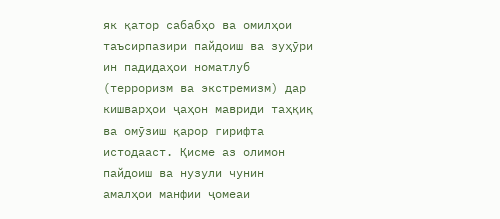як қатор сабабҳо ва омилҳои таъсирпазири пайдоиш ва зуҳӯри ин падидаҳои номатлуб (терроризм ва экстремизм) дар кишварҳои ҷаҳон мавриди таҳқиқ ва омӯзиш қарор гирифта истодааст. Қисме аз олимон пайдоиш ва нузули чунин амалҳои манфии ҷомеаи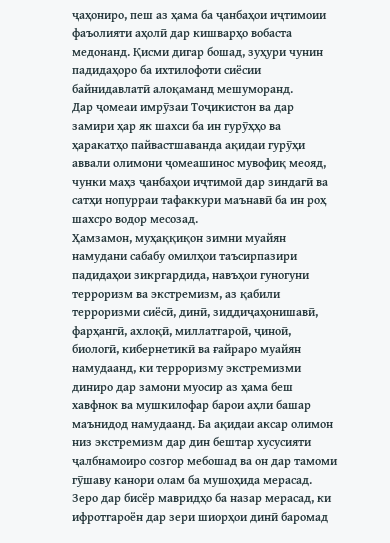ҷаҳониро, пеш аз ҳама ба ҷанбаҳои иҷтимоии фаъолияти аҳолӣ дар кишварҳо вобаста медонанд. Қисми дигар бошад, зуҳури чунин падидаҳоро ба ихтилофоти сиёсии байнидавлатӣ алоқаманд мешуморанд.
Дар ҷомеаи имрӯзаи Тоҷикистон ва дар замири ҳар як шахси ба ин гурӯҳҳо ва ҳаракатҳо пайвастшаванда ақидаи гурӯҳи аввали олимони ҷомеашинос мувофиқ меояд, чунки маҳз ҷанбаҳои иҷтимоӣ дар зиндагӣ ва сатҳи нопурраи тафаккури маънавӣ ба ин роҳ шахсро водор месозад.
Ҳамзамон, муҳаққиқон зимни муайян намудани сабабу омилҳои таъсирпазири падидаҳои зикргардида, навъҳои гуногуни терроризм ва экстремизм, аз қабили терроризми сиёсӣ, динӣ, зиддиҷаҳонишавӣ, фарҳангӣ, ахлоқӣ, миллатгароӣ, ҷиноӣ, биологӣ, кибернетикӣ ва ғайраро муайян намудаанд, ки терроризму экстремизми диниро дар замони муосир аз ҳама беш хавфнок ва мушкилофар барои аҳли башар маънидод намудаанд. Ба ақидаи аксар олимон низ экстремизм дар дин бештар хусусияти ҷалбнамоиро созгор мебошад ва он дар тамоми гӯшаву канори олам ба мушоҳида мерасад. Зеро дар бисёр мавридҳо ба назар мерасад, ки ифротгароён дар зери шиорҳои динӣ баромад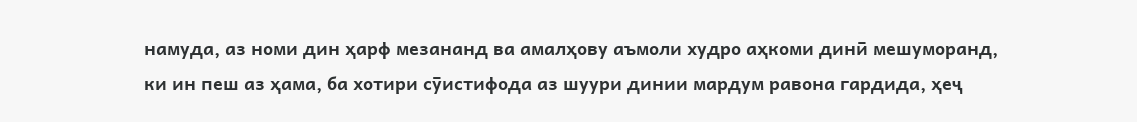намуда, аз номи дин ҳарф мезананд ва амалҳову аъмоли худро аҳкоми динӣ мешуморанд, ки ин пеш аз ҳама, ба хотири сӯистифода аз шуури динии мардум равона гардида, ҳеҷ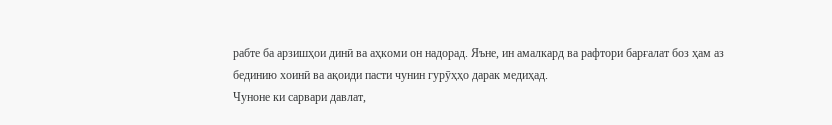рабте ба арзишҳои динӣ ва аҳкоми он надорад. Яъне, ин амалкард ва рафтори барғалат боз ҳам аз бединию хоинӣ ва ақоиди пасти чунин гурӯҳҳо дарак медиҳад.
Чуноне ки сарвари давлат,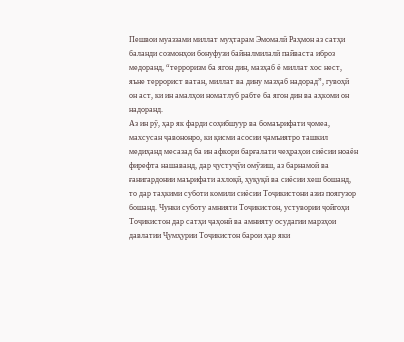Пешвои муаззами миллат муҳтарам Эмомалӣ Раҳмон аз сатҳи баланди созмонҳои бонуфузи байналмилалӣ пайваста иброз медоранд, “терроризм ба ягон дин, мазҳаб ё миллат хос нест, яъне террорист ватан, миллат ва дину мазҳаб надорад”, гувоҳӣ он аст, ки ин амалҳои номатлуб рабте ба ягон дин ва аҳкоми он надоранд.
Аз ин рӯ, ҳар як фарди соҳибшуур ва бомаърифати ҷомеа, махсусан ҷавононро, ки қисми асосии ҷамъиятро ташкил медиҳанд месазад ба ин афкори барғалати чеҳраҳои сиёсии ноаён фирефта нашаванд, дар ҷустуҷӯи омӯзиш, аз барнамоӣ ва ғанигардонии маърифати ахлоқӣ, ҳуқуқӣ ва сиёсии хеш бошанд, то дар таҳкими суботи комили сиёсии Тоҷикистони азиз поягузор бошанд. Чунки суботу амнияти Тоҷикистон, устувории ҷойгоҳи Тоҷикистон дар сатҳи ҷаҳонӣ ва амнияту осудагии марзҳои давлатии Ҷумҳурии Тоҷикистон барои ҳар яки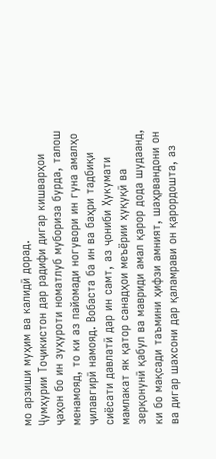мо арзиши муҳим ва калидӣ дорад.
Ҷумҳурии Тоҷикистон дар радифи дигар кишварҳои ҷаҳон бо ин зуҳуроти номатлуб мубориза бурда, талош менамояд, то ки аз пайомади ногувори ин гуна амалҳо ҷилавгирӣ намояд. Вобаста ба ин ва баҳри тадбиқи сиёсати давлатӣ дар ин самт, аз ҷониби Ҳукумати мамлакат як қатор санадҳои меъёрии ҳуқуқӣ ва зерқонунӣ қабул ва мавриди амал қарор дода шудаанд, ки бо мақсади таъмини ҳифзи амният, шаҳрвандони он ва дигар шахсони дар қаламрави он қарордошта, аз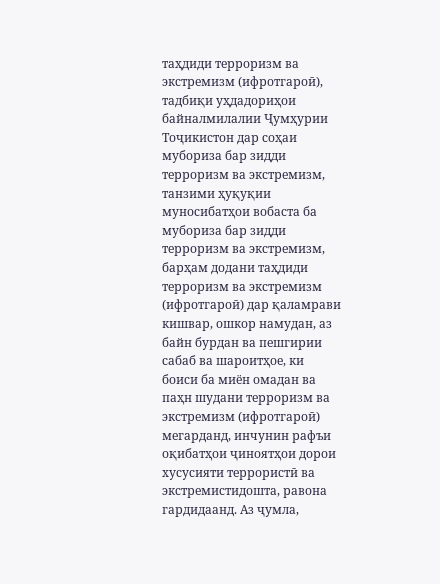таҳдиди терроризм ва экстремизм (ифротгароӣ), тадбиқи уҳдадориҳои байналмилалии Ҷумҳурии Тоҷикистон дар соҳаи мубориза бар зидди терроризм ва экстремизм, танзими ҳуқуқии муносибатҳои вобаста ба мубориза бар зидди терроризм ва экстремизм, барҳам додани таҳдиди терроризм ва экстремизм (ифротгароӣ) дар қаламрави кишвар, ошкор намудан, аз байн бурдан ва пешгирии сабаб ва шароитҳое, ки боиси ба миён омадан ва паҳн шудани терроризм ва экстремизм (ифротгароӣ) мегарданд, инчунин рафъи оқибатҳои ҷиноятҳои дорои хусусияти террористӣ ва экстремистидошта, равона гардидаанд. Аз ҷумла,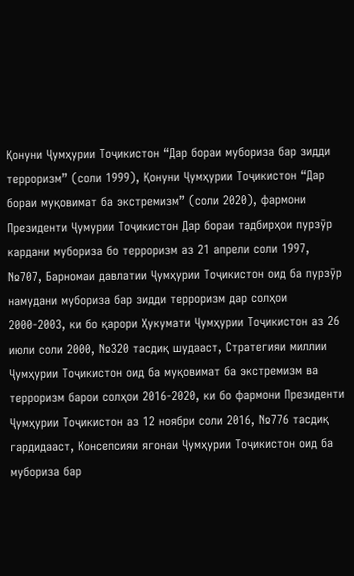Қонуни Ҷумҳурии Тоҷикистон “Дар бораи мубориза бар зидди терроризм” (соли 1999), Қонуни Ҷумҳурии Тоҷикистон “Дар бораи муқовимат ба экстремизм” (соли 2020), фармони Президенти Ҷумурии Тоҷикистон Дар бораи тадбирҳои пурзӯр кардани мубориза бо терроризм аз 21 апрели соли 1997, №707, Барномаи давлатии Ҷумҳурии Тоҷикистон оид ба пурзӯр намудани мубориза бар зидди терроризм дар солҳои 2000-2003, ки бо қарори Ҳукумати Ҷумҳурии Тоҷикистон аз 26 июли соли 2000, №320 тасдиқ шудааст, Стратегияи миллии Ҷумҳурии Тоҷикистон оид ба муқовимат ба экстремизм ва терроризм барои солҳои 2016-2020, ки бо фармони Президенти Ҷумҳурии Тоҷикистон аз 12 ноябри соли 2016, №776 тасдиқ гардидааст, Консепсияи ягонаи Ҷумҳурии Тоҷикистон оид ба мубориза бар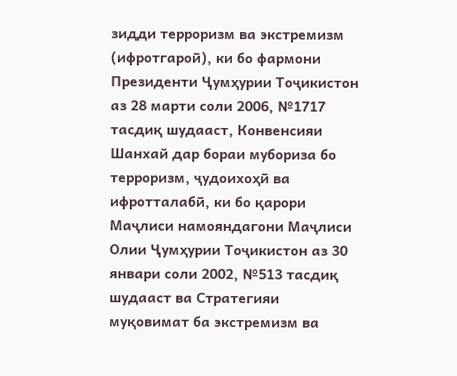зидди терроризм ва экстремизм (ифротгароӣ), ки бо фармони Президенти Ҷумҳурии Тоҷикистон аз 28 марти соли 2006, №1717 тасдиқ шудааст, Конвенсияи Шанхай дар бораи мубориза бо терроризм, ҷудоихоҳӣ ва ифротталабӣ, ки бо қарори Маҷлиси намояндагони Маҷлиси Олии Ҷумҳурии Тоҷикистон аз 30 январи соли 2002, №513 тасдиқ шудааст ва Стратегияи муқовимат ба экстремизм ва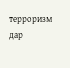терроризм дар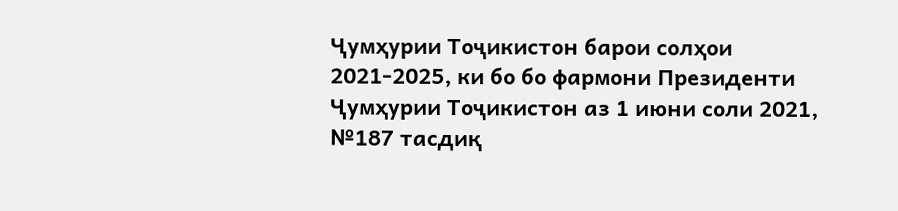Ҷумҳурии Тоҷикистон барои солҳои 2021-2025, ки бо бо фармони Президенти Ҷумҳурии Тоҷикистон аз 1 июни соли 2021, №187 тасдиқ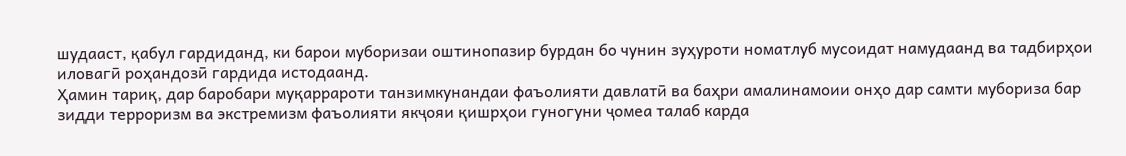шудааст, қабул гардиданд, ки барои муборизаи оштинопазир бурдан бо чунин зуҳуроти номатлуб мусоидат намудаанд ва тадбирҳои иловагӣ роҳандозӣ гардида истодаанд.
Ҳамин тариқ, дар баробари муқаррароти танзимкунандаи фаъолияти давлатӣ ва баҳри амалинамоии онҳо дар самти мубориза бар зидди терроризм ва экстремизм фаъолияти якҷояи қишрҳои гуногуни ҷомеа талаб карда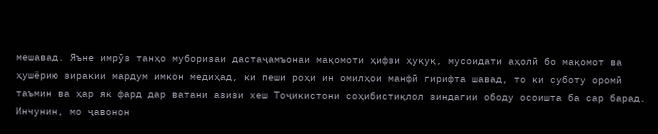мешавад. Яъне имрӯз танҳо муборизаи дастаҷамъонаи мақомоти ҳифзи ҳуқуқ, мусоидати аҳолӣ бо мақомот ва ҳушёрию зиракии мардум имкон медиҳад, ки пеши роҳи ин омилҳои манфӣ гирифта шавад, то ки суботу оромӣ таъмин ва ҳар як фард дар ватани азизи хеш Тоҷикистони соҳибистиқлол зиндагии ободу осоишта ба сар барад. Инчунин, мо ҷавонон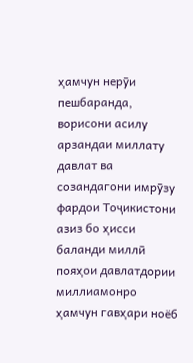ҳамчун нерӯи пешбаранда, ворисони асилу арзандаи миллату давлат ва созандагони имрӯзу фардои Тоҷикистони азиз бо ҳисси баланди миллӣ пояҳои давлатдории миллиамонро ҳамчун гавҳари ноёб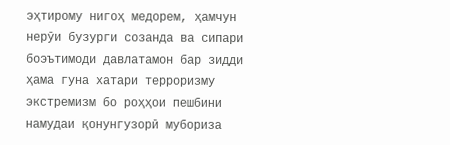эҳтирому нигоҳ медорем, ҳамчун нерӯи бузурги созанда ва сипари боэътимоди давлатамон бар зидди ҳама гуна хатари терроризму экстремизм бо роҳҳои пешбини намудаи қонунгузорӣ мубориза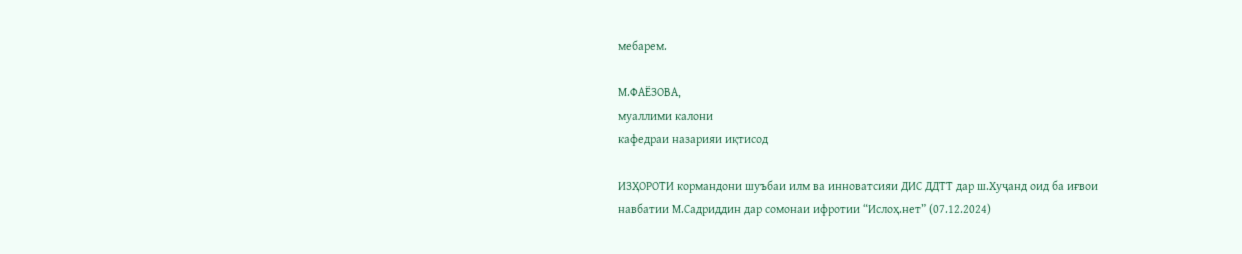мебарем.

М.ФАЁЗОВА,
муаллими калони
кафедраи назарияи иқтисод

ИЗҲОРОТИ кормандони шуъбаи илм ва инноватсияи ДИС ДДТТ дар ш.Хуҷанд оид ба иғвои навбатии М.Садриддин дар сомонаи ифротии “Ислоҳ.нет” (07.12.2024)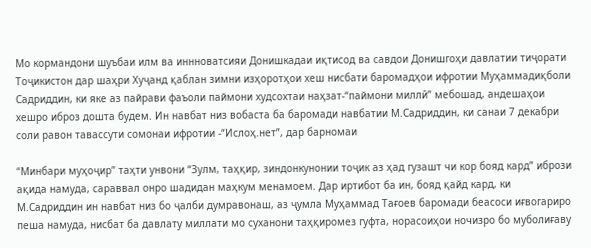Мо кормандони шуъбаи илм ва иннноватсияи Донишкадаи иқтисод ва савдои Донишгоҳи давлатии тиҷорати Тоҷикистон дар шаҳри Хуҷанд қаблан зимни изҳоротҳои хеш нисбати баромадҳои ифротии Муҳаммадиқболи Садриддин, ки яке аз пайрави фаъоли паймони худсохтаи наҳзат-“паймони миллӣ” мебошад, андешаҳои хешро иброз дошта будем. Ин навбат низ вобаста ба баромади навбатии М.Садриддин, ки санаи 7 декабри соли равон тавассути сомонаи ифротии -“Ислоҳ.нет”, дар барномаи

“Минбари муҳоҷир” таҳти унвони “Зулм, таҳқир, зиндонкунонии тоҷик аз ҳад гузашт чи кор бояд кард” ибрози ақида намуда, сараввал онро шадидан маҳкум менамоем. Дар иртибот ба ин, бояд қайд кард, ки М.Садриддин ин навбат низ бо ҷалби думравонаш, аз ҷумла Муҳаммад Тағоев баромади беасоси иғвогариро пеша намуда, нисбат ба давлату миллати мо суханони таҳқиромез гуфта, норасоиҳои ночизро бо муболиғаву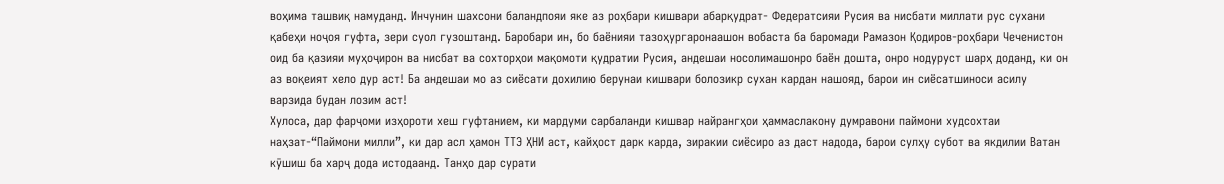воҳима ташвиқ намуданд. Инчунин шахсони баландпояи яке аз роҳбари кишвари абарқудрат- Федератсияи Русия ва нисбати миллати рус сухани қабеҳи ноҷоя гуфта, зери суол гузоштанд. Баробари ин, бо баёнияи тазоҳургаронаашон вобаста ба баромади Рамазон Қодиров-роҳбари Чеченистон оид ба қазияи муҳоҷирон ва нисбат ва сохторҳои мақомоти қудратии Русия, андешаи носолимашонро баён дошта, онро нодуруст шарҳ доданд, ки он аз воқеият хело дур аст! Ба андешаи мо аз сиёсати дохилию берунаи кишвари болозикр сухан кардан нашояд, барои ин сиёсатшиноси асилу варзида будан лозим аст!
Хулоса, дар фарҷоми изҳороти хеш гуфтанием, ки мардуми сарбаланди кишвар найрангҳои ҳаммаслакону думравони паймони худсохтаи наҳзат-“Паймони милли”, ки дар асл ҳамон ТТЭ ҲНИ аст, кайҳост дарк карда, зиракии сиёсиро аз даст надода, барои сулҳу субот ва якдилии Ватан кӯшиш ба харҷ дода истодаанд. Танҳо дар сурати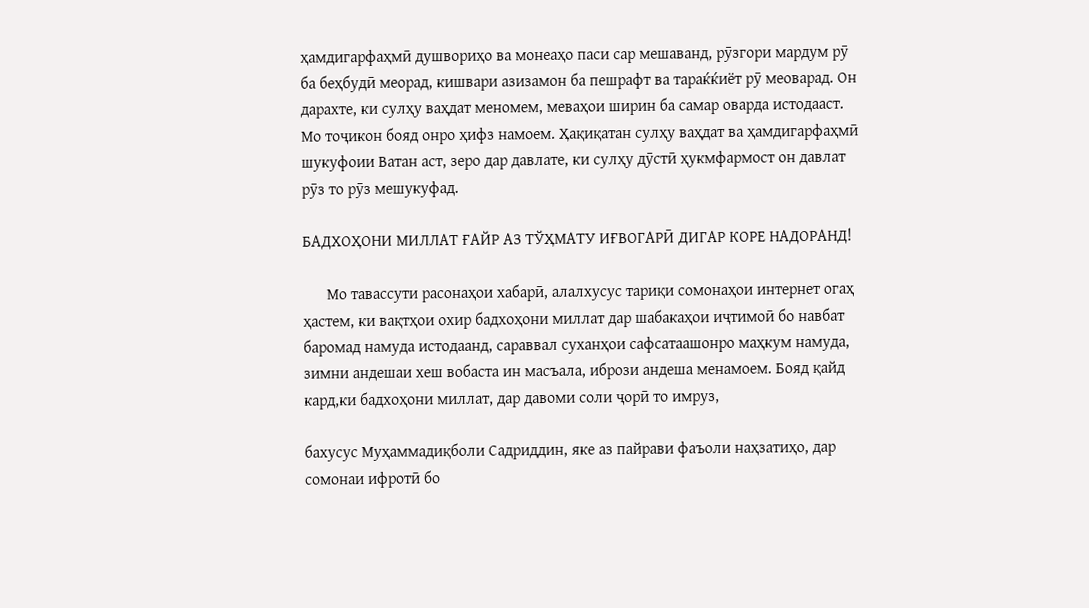ҳамдигарфаҳмӣ душвориҳо ва монеаҳо паси сар мешаванд, рӯзгори мардум рӯ ба беҳбудӣ меорад, кишвари азизамон ба пешрафт ва тараќќиёт рӯ меоварад. Он дарахте, ки сулҳу ваҳдат меномем, меваҳои ширин ба самар оварда истодааст. Мо тоҷикон бояд онро ҳифз намоем. Ҳақиқатан сулҳу ваҳдат ва ҳамдигарфаҳмӣ шукуфоии Ватан аст, зеро дар давлате, ки сулҳу дӯстӣ ҳукмфармост он давлат рӯз то рӯз мешукуфад.

БАДХОҲОНИ МИЛЛАТ ҒАЙР АЗ ТЎҲМАТУ ИҒВОГАРӢ ДИГАР КОРЕ НАДОРАНД!

      Мо тавассути расонаҳои хабарӣ, алалхусус тариқи сомонаҳои интернет огаҳ ҳастем, ки вақтҳои охир бадхоҳони миллат дар шабакаҳои иҷтимоӣ бо навбат баромад намуда истодаанд, сараввал суханҳои сафсатаашонро маҳкум намуда, зимни андешаи хеш вобаста ин масъала, ибрози андеша менамоем. Бояд қайд кард,ки бадхоҳони миллат, дар давоми соли ҷорӣ то имруз,

бахусус Муҳаммадиқболи Садриддин, яке аз пайрави фаъоли наҳзатиҳо, дар сомонаи ифротӣ бо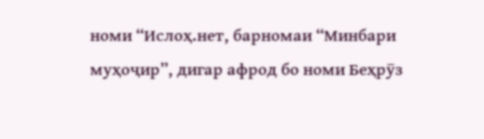номи “Ислоҳ.нет, барномаи “Минбари муҳоҷир”, дигар афрод бо номи Беҳрӯз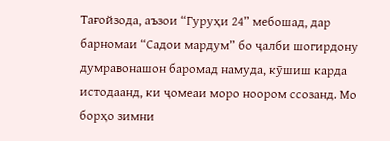Тағойзода, аъзои “Гуруҳи 24” мебошад, дар барномаи “Садои мардум” бо ҷалби шогирдону думравонашон баромад намуда, кӯшиш карда истодаанд, ки ҷомеаи моро ноором ссозанд. Мо борҳо зимни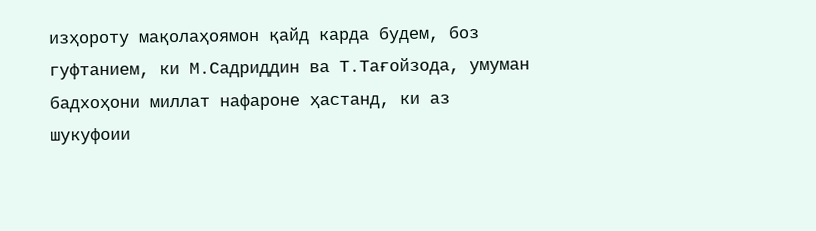изҳороту мақолаҳоямон қайд карда будем, боз гуфтанием, ки М.Садриддин ва Т.Тағойзода, умуман бадхоҳони миллат нафароне ҳастанд, ки аз шукуфоии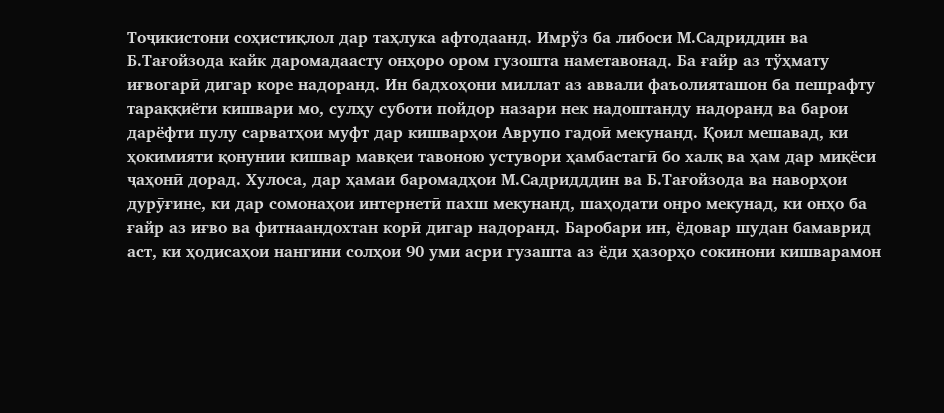Тоҷикистони соҳистиқлол дар таҳлука афтодаанд. Имрўз ба либоси М.Садриддин ва Б.Тағойзода кайк даромадаасту онҳоро ором гузошта наметавонад. Ба ғайр аз тўҳмату иғвогарӣ дигар коре надоранд. Ин бадхоҳони миллат аз аввали фаъолияташон ба пешрафту тараққиёти кишвари мо, сулҳу суботи пойдор назари нек надоштанду надоранд ва барои дарёфти пулу сарватҳои муфт дар кишварҳои Аврупо гадоӣ мекунанд. Қоил мешавад, ки ҳокимияти қонунии кишвар мавқеи тавоною устувори ҳамбастагӣ бо халқ ва ҳам дар миқёси ҷаҳонӣ дорад. Хулоса, дар ҳамаи баромадҳои М.Садридддин ва Б.Тағойзода ва наворҳои дурӯғине, ки дар сомонаҳои интернетӣ пахш мекунанд, шаҳодати онро мекунад, ки онҳо ба ғайр аз иғво ва фитнаандохтан корӣ дигар надоранд. Баробари ин, ёдовар шудан бамаврид аст, ки ҳодисаҳои нангини солҳои 90 уми асри гузашта аз ёди ҳазорҳо сокинони кишварамон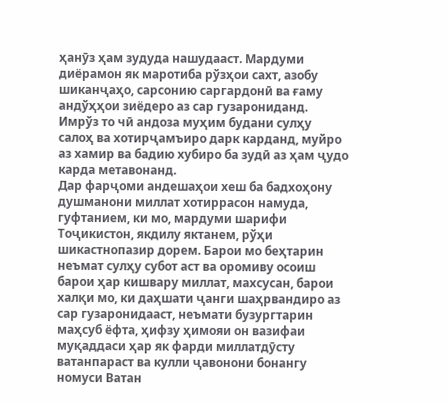ҳанӯз ҳам зудуда нашудааст. Мардуми диёрамон як маротиба рўзҳои сахт, азобу шиканҷаҳо, сарсонию саргардонӣ ва ғаму андўҳҳои зиёдеро аз сар гузарониданд. Имрўз то чӣ андоза муҳим будани сулҳу салоҳ ва хотирҷамъиро дарк карданд, муйро аз хамир ва бадию хубиро ба зудӣ аз ҳам ҷудо карда метавонанд.
Дар фарҷоми андешаҳои хеш ба бадхоҳону душманони миллат хотиррасон намуда, гуфтанием, ки мо, мардуми шарифи Тоҷикистон, якдилу яктанем, рўҳи шикастнопазир дорем. Барои мо беҳтарин неъмат сулҳу субот аст ва оромиву осоиш барои ҳар кишвару миллат, махсусан, барои халқи мо, ки даҳшати ҷанги шаҳрвандиро аз сар гузаронидааст, неъмати бузургтарин маҳсуб ёфта, ҳифзу ҳимояи он вазифаи муқаддаси ҳар як фарди миллатдӯсту ватанпараст ва кулли ҷавонони бонангу номуси Ватан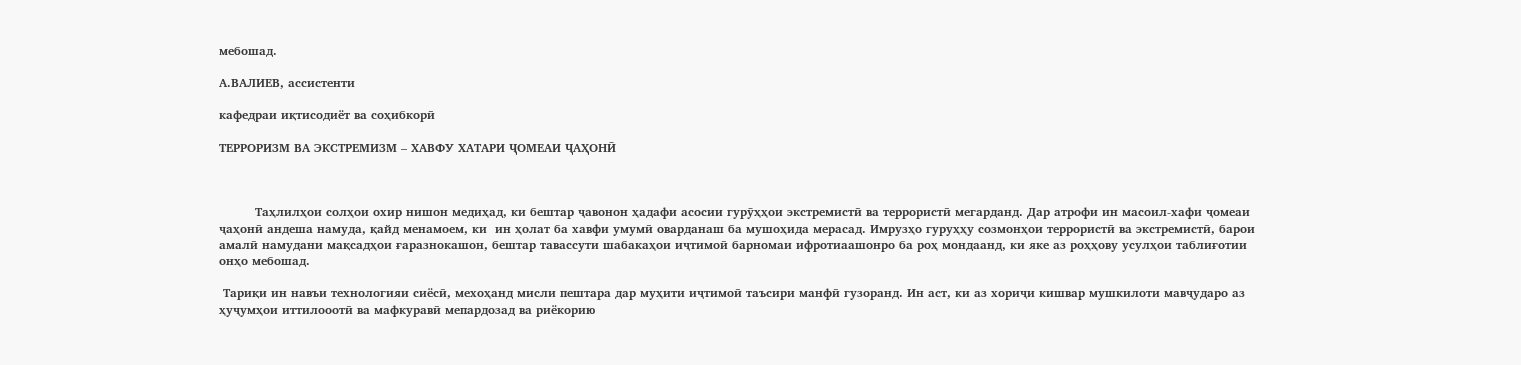мебошад.

А.ВАЛИЕВ, ассистенти

кафедраи иқтисодиёт ва соҳибкорӣ

ТЕРРОРИЗМ ВА ЭКСТРЕМИЗМ – ХАВФУ ХАТАРИ ҶОМЕАИ ҶАҲОНӢ



         Таҳлилҳои солҳои охир нишон медиҳад, ки бештар ҷавонон ҳадафи асосии гурӯҳҳои экстремистӣ ва террористӣ мегарданд. Дар атрофи ин масоил-хафи ҷомеаи ҷаҳонӣ андеша намуда, қайд менамоем, ки  ин ҳолат ба хавфи умумӣ оварданаш ба мушоҳида мерасад. Имрузҳо гуруҳҳу созмонҳои террористӣ ва экстремистӣ, барои амалӣ намудани мақсадҳои ғаразнокашон, бештар тавассути шабакаҳои иҷтимоӣ барномаи ифротиаашонро ба роҳ мондаанд, ки яке аз роҳҳову усулҳои таблиғотии онҳо мебошад.

 Тариқи ин навъи технологияи сиёсӣ, мехоҳанд мисли пештара дар муҳити иҷтимоӣ таъсири манфӣ гузоранд. Ин аст, ки аз хориҷи кишвар мушкилоти мавҷударо аз ҳуҷумҳои иттилооотӣ ва мафкуравӣ мепардозад ва риёкорию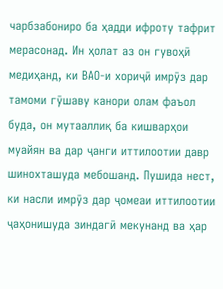чарбзабониро ба ҳадди ифроту тафрит мерасонад. Ин ҳолат аз он гувоҳӣ медиҳанд, ки ВАО-и хориҷӣ имрӯз дар тамоми гӯшаву канори олам фаъол буда, он мутааллиқ ба кишварҳои муайян ва дар ҷанги иттилоотии давр шинохташуда мебошанд. Пушида нест, ки насли имрӯз дар ҷомеаи иттилоотии ҷаҳонишуда зиндагӣ мекунанд ва ҳар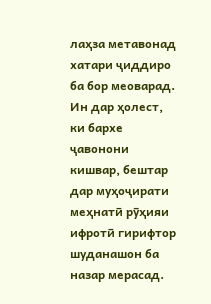лаҳза метавонад хатари ҷиддиро ба бор меоварад. Ин дар ҳолест, ки бархе  ҷавонони кишвар, бештар дар муҳоҷирати меҳнатӣ рӯҳияи ифротӣ гирифтор шуданашон ба назар мерасад.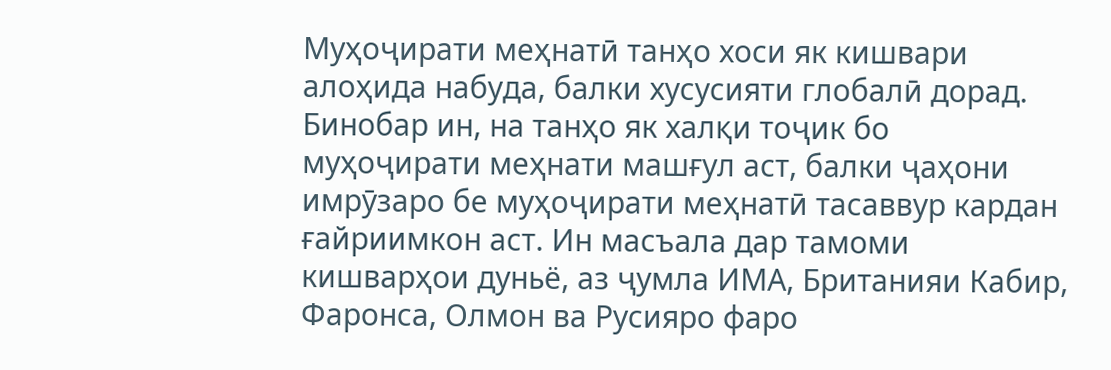Муҳоҷирати меҳнатӣ танҳо хоси як кишвари алоҳида набуда, балки хусусияти глобалӣ дорад. Бинобар ин, на танҳо як халқи тоҷик бо муҳоҷирати меҳнати машғул аст, балки ҷаҳони имрӯзаро бе муҳоҷирати меҳнатӣ тасаввур кардан ғайриимкон аст. Ин масъала дар тамоми кишварҳои дуньё, аз ҷумла ИМА, Британияи Кабир, Фаронса, Олмон ва Русияро фаро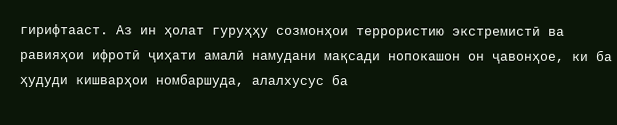гирифтааст. Аз ин ҳолат гуруҳҳу созмонҳои террористию экстремистӣ ва равияҳои ифротӣ ҷиҳати амалӣ намудани мақсади нопокашон он ҷавонҳое, ки ба ҳудуди кишварҳои номбаршуда, алалхусус ба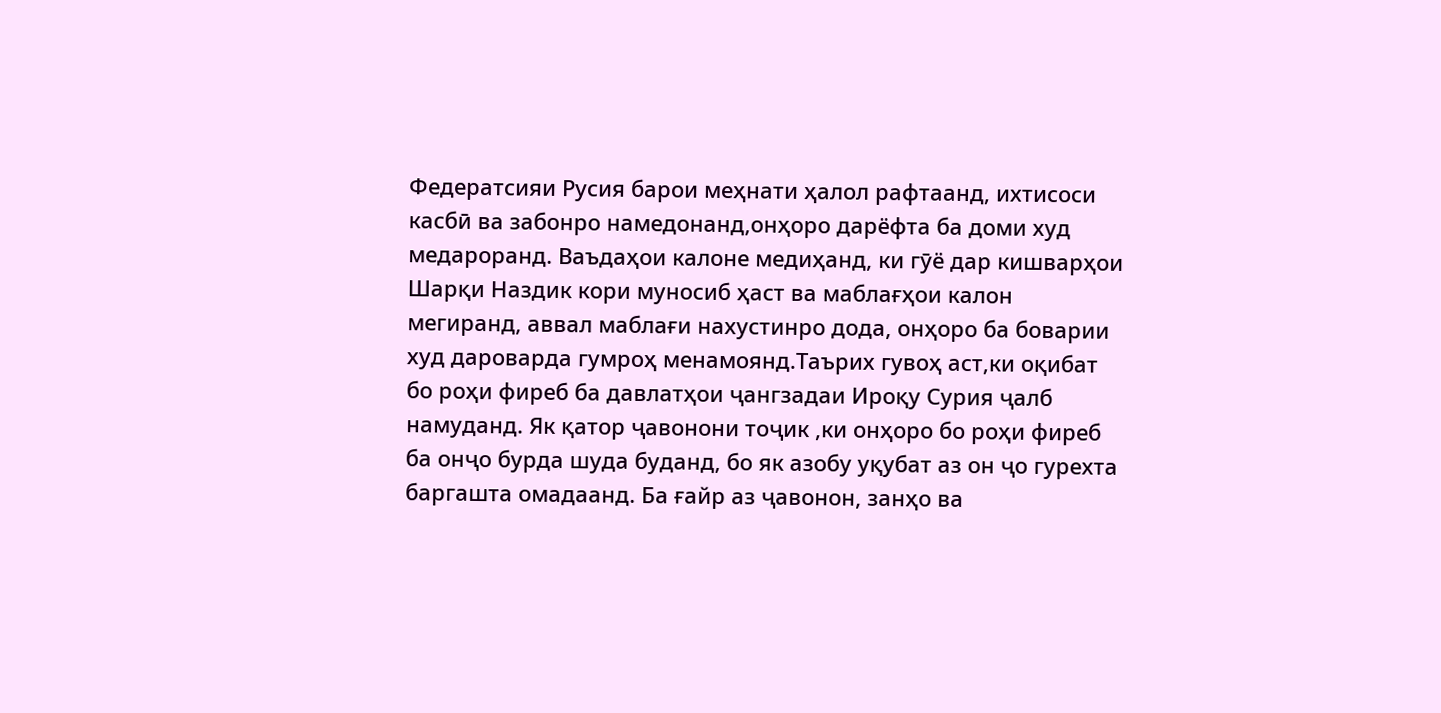Федератсияи Русия барои меҳнати ҳалол рафтаанд, ихтисоси касбӣ ва забонро намедонанд,онҳоро дарёфта ба доми худ медароранд. Ваъдаҳои калоне медиҳанд, ки гӯё дар кишварҳои Шарқи Наздик кори муносиб ҳаст ва маблағҳои калон мегиранд, аввал маблағи нахустинро дода, онҳоро ба боварии худ дароварда гумроҳ менамоянд.Таърих гувоҳ аст,ки оқибат бо роҳи фиреб ба давлатҳои ҷангзадаи Ироқу Сурия ҷалб намуданд. Як қатор ҷавонони тоҷик ,ки онҳоро бо роҳи фиреб ба онҷо бурда шуда буданд, бо як азобу уқубат аз он ҷо гурехта баргашта омадаанд. Ба ғайр аз ҷавонон, занҳо ва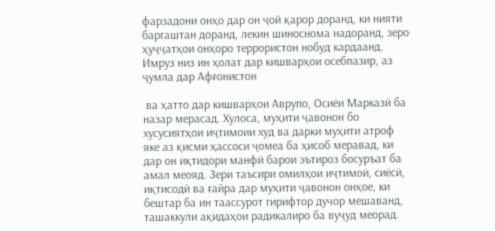фарзадони онҳо дар он ҷой қарор доранд, ки нияти баргаштан доранд, лекин шиноснома надоранд, зеро ҳуҷҷатҳои онҳоро террористон нобуд кардаанд. Имруз низ ин ҳолат дар кишварҳои осебпазир, аз ҷумла дар Афғонистон

 ва ҳатто дар кишварҳои Аврупо, Осиёи Марказӣ ба назар мерасад. Хулоса, муҳити ҷавонон бо хусусиятҳои иҷтимоии худ ва дарки муҳити атроф яке аз қисми ҳассоси ҷомеа ба ҳисоб меравад, ки дар он иқтидори манфӣ барои эътироз босуръат ба амал меояд. Зери таъсири омилҳои иҷтимоӣ, сиёсӣ, иқтисодӣ ва ғайра дар муҳити ҷавонон онҳое, ки бештар ба ин таассурот гирифтор дучор мешаванд, ташаккули ақидаҳои радикалиро ба вуҷуд меорад.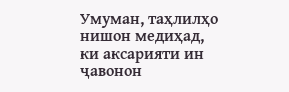Умуман, таҳлилҳо нишон медиҳад, ки аксарияти ин ҷавонон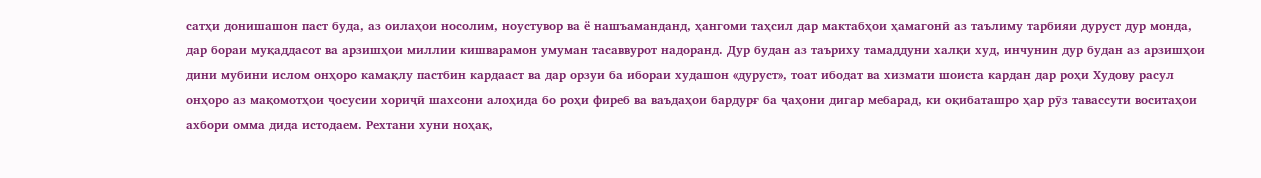сатҳи донишашон паст буда, аз оилаҳои носолим, ноустувор ва ё нашъаманданд, ҳангоми таҳсил дар мактабҳои ҳамагонӣ аз таълиму тарбияи дуруст дур монда, дар бораи муқаддасот ва арзишҳои миллии кишварамон умуман тасаввурот надоранд. Дур будан аз таъриху тамаддуни халқи худ, инчунин дур будан аз арзишҳои дини мубини ислом онҳоро камақлу пастбин кардааст ва дар орзуи ба ибораи худашон «дуруст», тоат ибодат ва хизмати шоиста кардан дар роҳи Худову расул онҳоро аз мақомотҳои ҷосусии хориҷӣ шахсони алоҳида бо роҳи фиреб ва ваъдаҳои бардурғ ба ҷаҳони дигар мебарад, ки оқибаташро ҳар рӯз тавассути воситаҳои ахбори омма дида истодаем. Рехтани хуни ноҳақ,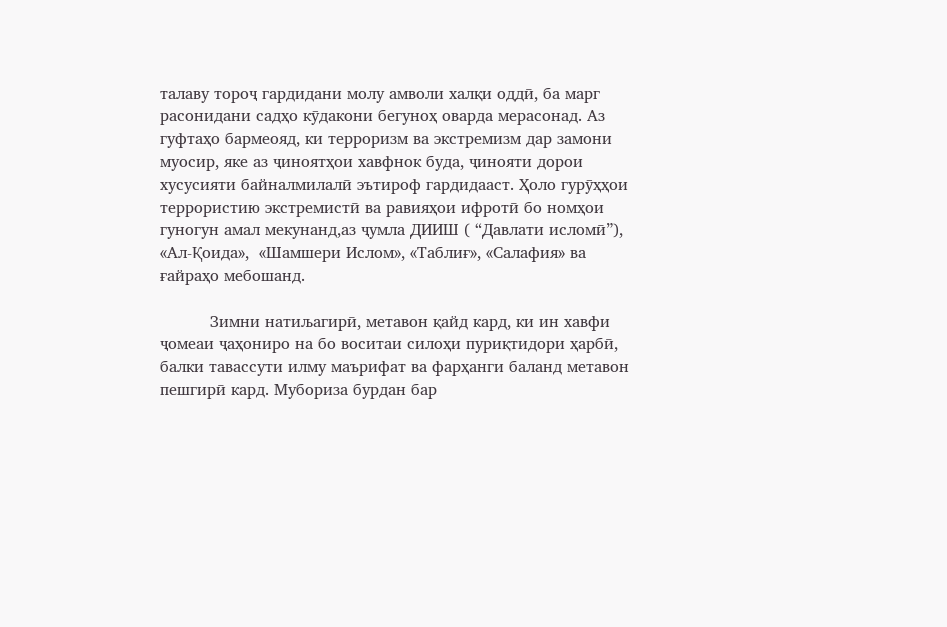талаву тороҷ гардидани молу амволи халқи оддӣ, ба марг расонидани садҳо кӯдакони бегуноҳ оварда мерасонад. Аз гуфтаҳо бармеояд, ки терроризм ва экстремизм дар замони муосир, яке аз ҷиноятҳои хавфнок буда, ҷинояти дорои хусусияти байналмилалӣ эътироф гардидааст. Ҳоло гурӯҳҳои террористию экстремистӣ ва равияҳои ифротӣ бо номҳои гуногун амал мекунанд,аз ҷумла ДИИШ ( “Давлати исломӣ”), «Ал-Қоида»,  «Шамшери Ислом», «Таблиғ», «Салафия» ва ғайраҳо мебошанд.

          Зимни натиљагирӣ, метавон қайд кард, ки ин хавфи ҷомеаи ҷаҳониро на бо воситаи силоҳи пуриқтидори ҳарбӣ, балки тавассути илму маърифат ва фарҳанги баланд метавон пешгирӣ кард. Мубориза бурдан бар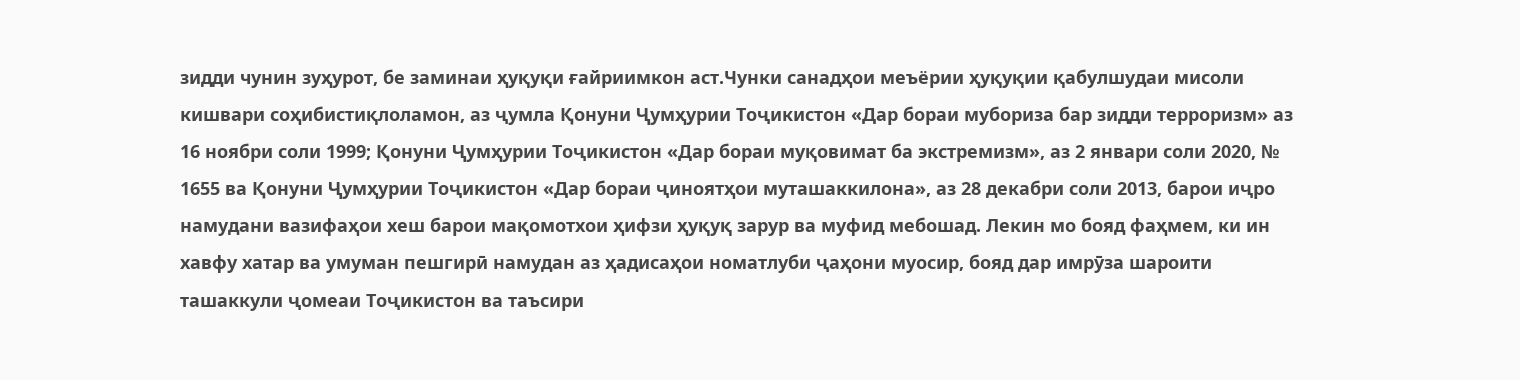зидди чунин зуҳурот, бе заминаи ҳуқуқи ғайриимкон аст.Чунки санадҳои меъёрии ҳуқуқии қабулшудаи мисоли кишвари соҳибистиқлоламон, аз ҷумла Қонуни Ҷумҳурии Тоҷикистон «Дар бораи мубориза бар зидди терроризм» аз 16 ноябри соли 1999; Қонуни Ҷумҳурии Тоҷикистон «Дар бораи муқовимат ба экстремизм», аз 2 январи соли 2020, № 1655 ва Қонуни Ҷумҳурии Тоҷикистон «Дар бораи ҷиноятҳои муташаккилона», аз 28 декабри соли 2013, барои иҷро намудани вазифаҳои хеш барои мақомотхои ҳифзи ҳуқуқ зарур ва муфид мебошад. Лекин мо бояд фаҳмем, ки ин хавфу хатар ва умуман пешгирӣ намудан аз ҳадисаҳои номатлуби ҷаҳони муосир, бояд дар имрӯза шароити ташаккули ҷомеаи Тоҷикистон ва таъсири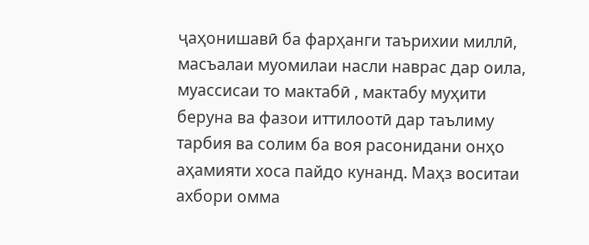ҷаҳонишавӣ ба фарҳанги таърихии миллӣ, масъалаи муомилаи насли наврас дар оила, муассисаи то мактабӣ , мактабу муҳити беруна ва фазои иттилоотӣ дар таълиму тарбия ва солим ба воя расонидани онҳо аҳамияти хоса пайдо кунанд. Маҳз воситаи ахбори омма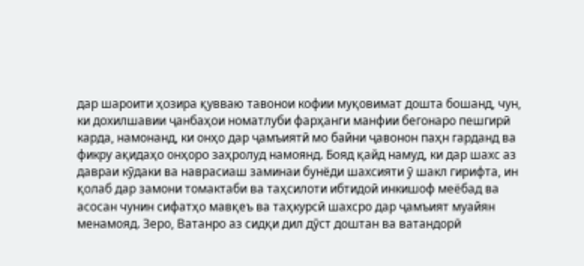дар шароити ҳозира қувваю тавонои кофии муқовимат дошта бошанд, чун, ки дохилшавии ҷанбаҳои номатлуби фарҳанги манфии бегонаро пешгирӣ карда, намонанд, ки онҳо дар ҷамъиятӣ мо байни ҷавонон паҳн гарданд ва фикру ақидаҳо онҳоро заҳролуд намоянд. Бояд қайд намуд, ки дар шахс аз давраи кӯдаки ва наврасиаш заминаи бунёди шахсияти ӯ шакл гирифта, ин қолаб дар замони томактаби ва таҳсилоти ибтидоӣ инкишоф меёбад ва асосан чунин сифатҳо мавқеъ ва таҳкурсӣ шахсро дар ҷамъият муайян менамояд. Зеро, Ватанро аз сидқи дил дӯст доштан ва ватандорӣ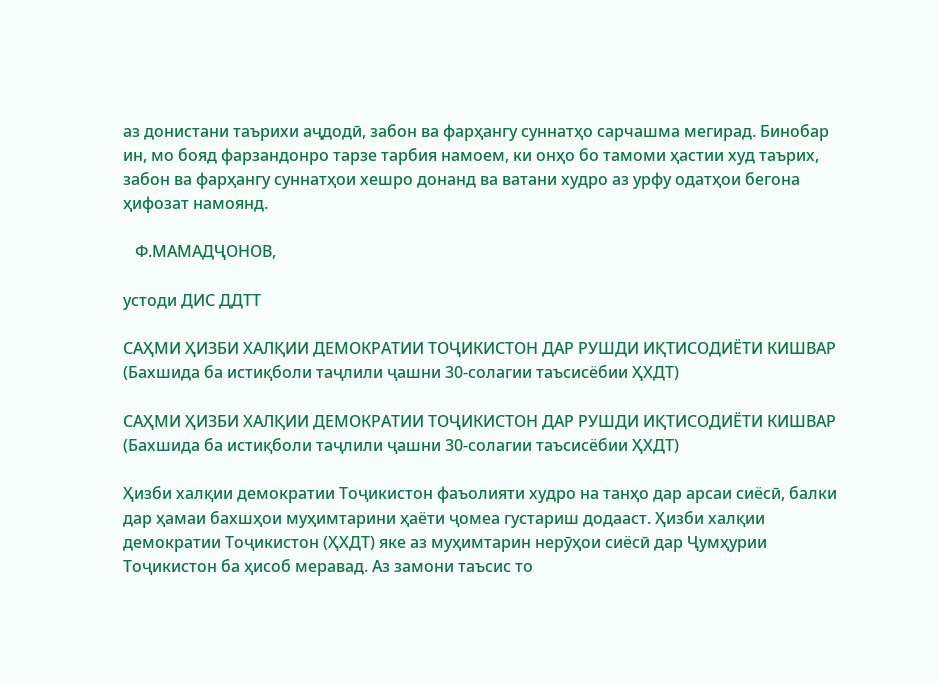аз донистани таърихи аҷдодӣ, забон ва фарҳангу суннатҳо сарчашма мегирад. Бинобар ин, мо бояд фарзандонро тарзе тарбия намоем, ки онҳо бо тамоми ҳастии худ таърих, забон ва фарҳангу суннатҳои хешро донанд ва ватани худро аз урфу одатҳои бегона ҳифозат намоянд.

   Ф.МАМАДҶОНОВ,

устоди ДИС ДДТТ

САҲМИ ҲИЗБИ ХАЛҚИИ ДЕМОКРАТИИ ТОҶИКИСТОН ДАР РУШДИ ИҚТИСОДИЁТИ КИШВАР (Бахшида ба истиқболи таҷлили ҷашни 30-солагии таъсисёбии ҲХДТ)

САҲМИ ҲИЗБИ ХАЛҚИИ ДЕМОКРАТИИ ТОҶИКИСТОН ДАР РУШДИ ИҚТИСОДИЁТИ КИШВАР
(Бахшида ба истиқболи таҷлили ҷашни 30-солагии таъсисёбии ҲХДТ)

Ҳизби халқии демократии Тоҷикистон фаъолияти худро на танҳо дар арсаи сиёсӣ, балки дар ҳамаи бахшҳои муҳимтарини ҳаёти ҷомеа густариш додааст. Ҳизби халқии демократии Тоҷикистон (ҲХДТ) яке аз муҳимтарин нерӯҳои сиёсӣ дар Ҷумҳурии Тоҷикистон ба ҳисоб меравад. Аз замони таъсис то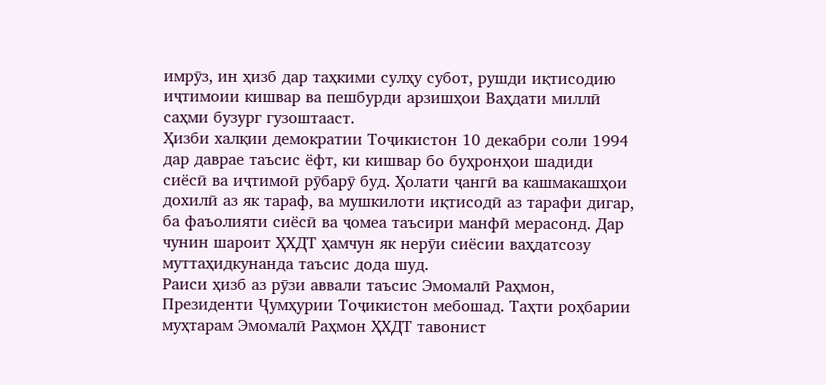имрӯз, ин ҳизб дар таҳкими сулҳу субот, рушди иқтисодию иҷтимоии кишвар ва пешбурди арзишҳои Ваҳдати миллӣ саҳми бузург гузоштааст.
Ҳизби халқии демократии Тоҷикистон 10 декабри соли 1994 дар даврае таъсис ёфт, ки кишвар бо буҳронҳои шадиди сиёсӣ ва иҷтимоӣ рӯбарӯ буд. Ҳолати ҷангӣ ва кашмакашҳои дохилӣ аз як тараф, ва мушкилоти иқтисодӣ аз тарафи дигар, ба фаъолияти сиёсӣ ва ҷомеа таъсири манфӣ мерасонд. Дар чунин шароит ҲХДТ ҳамчун як нерӯи сиёсии ваҳдатсозу муттаҳидкунанда таъсис дода шуд.
Раиси ҳизб аз рӯзи аввали таъсис Эмомалӣ Раҳмон, Президенти Ҷумҳурии Тоҷикистон мебошад. Таҳти роҳбарии муҳтарам Эмомалӣ Раҳмон ҲХДТ тавонист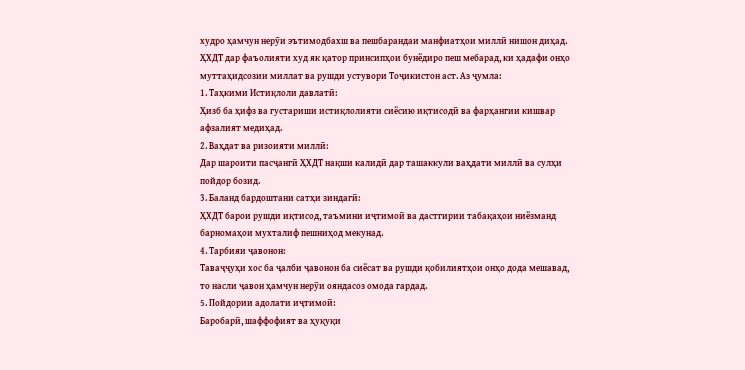худро ҳамчун нерӯи эътимодбахш ва пешбарандаи манфиатҳои миллӣ нишон диҳад.
ҲХДТ дар фаъолияти худ як қатор принсипҳои бунёдиро пеш мебарад, ки ҳадафи онҳо муттаҳидсозии миллат ва рушди устувори Тоҷикистон аст. Аз ҷумла:
1. Таҳкими Истиқлоли давлатӣ:
Ҳизб ба ҳифз ва густариши истиқлолияти сиёсию иқтисодӣ ва фарҳангии кишвар афзалият медиҳад.
2. Ваҳдат ва ризоияти миллӣ:
Дар шароити пасҷангӣ ҲХДТ нақши калидӣ дар ташаккули ваҳдати миллӣ ва сулҳи пойдор бозид.
3. Баланд бардоштани сатҳи зиндагӣ:
ҲХДТ барои рушди иқтисод, таъмини иҷтимоӣ ва дастгирии табақаҳои ниёзманд барномаҳои мухталиф пешниҳод мекунад.
4. Тарбияи ҷавонон:
Таваҷҷуҳи хос ба ҷалби ҷавонон ба сиёсат ва рушди қобилиятҳои онҳо дода мешавад, то насли ҷавон ҳамчун нерӯи ояндасоз омода гардад.
5. Пойдории адолати иҷтимоӣ:
Баробарӣ, шаффофият ва ҳуқуқи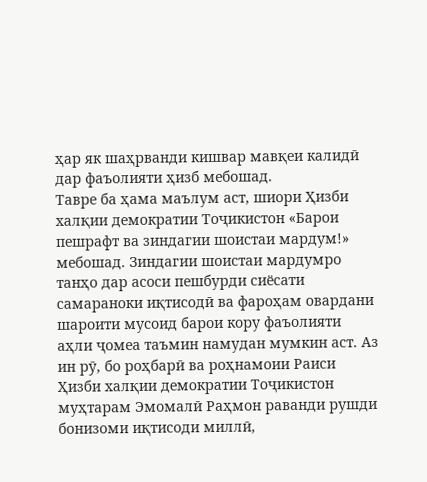ҳар як шаҳрванди кишвар мавқеи калидӣ дар фаъолияти ҳизб мебошад.
Тавре ба ҳама маълум аст, шиори Ҳизби халқии демократии Тоҷикистон «Барои пешрафт ва зиндагии шоистаи мардум!» мебошад. Зиндагии шоистаи мардумро танҳо дар асоси пешбурди сиёсати самараноки иқтисодӣ ва фароҳам овардани шароити мусоид барои кору фаъолияти аҳли ҷомеа таъмин намудан мумкин аст. Аз ин рӯ, бо роҳбарӣ ва роҳнамоии Раиси Ҳизби халқии демократии Тоҷикистон муҳтарам Эмомалӣ Раҳмон раванди рушди бонизоми иқтисоди миллӣ,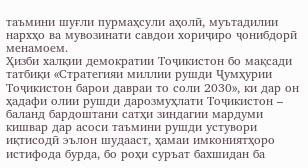таъмини шуғли пурмаҳсули аҳолӣ, муътадилии нархҳо ва мувозинати савдои хориҷиро ҷонибдорӣ менамоем.
Ҳизби халқии демократии Тоҷикистон бо мақсади татбиқи «Стратегияи миллии рушди Ҷумҳурии Тоҷикистон барои давраи то соли 2030», ки дар он ҳадафи олии рушди дарозмуҳлати Тоҷикистон – баланд бардоштани сатҳи зиндагии мардуми кишвар дар асоси таъмини рушди устувори иқтисодӣ эълон шудааст, ҳамаи имкониятҳоро истифода бурда, бо роҳи суръат бахшидан ба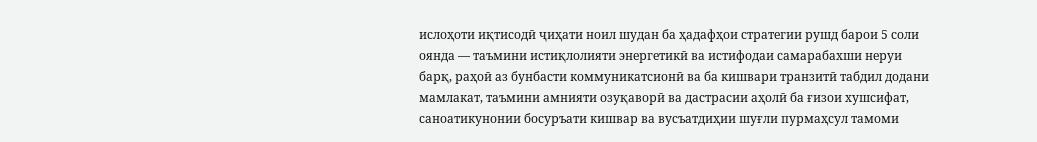ислоҳоти иқтисодӣ ҷиҳати ноил шудан ба ҳадафҳои стратегии рушд барои 5 соли оянда — таъмини истиқлолияти энергетикӣ ва истифодаи самарабахши неруи барқ, раҳоӣ аз бунбасти коммуникатсионӣ ва ба кишвари транзитӣ табдил додани мамлакат, таъмини амнияти озуқаворӣ ва дастрасии аҳолӣ ба ғизои хушсифат, саноатикунонии босуръати кишвар ва вусъатдиҳии шуғли пурмаҳсул тамоми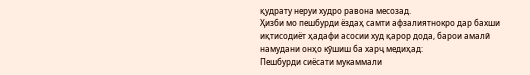қудрату неруи худро равона месозад.
Ҳизби мо пешбурди ёздаҳ самти афзалиятнокро дар бахши иқтисодиёт ҳадафи асосии худ қарор дода, барои амалӣ намудани онҳо кӯшиш ба харҷ медиҳад:
Пешбурди сиёсати мукаммали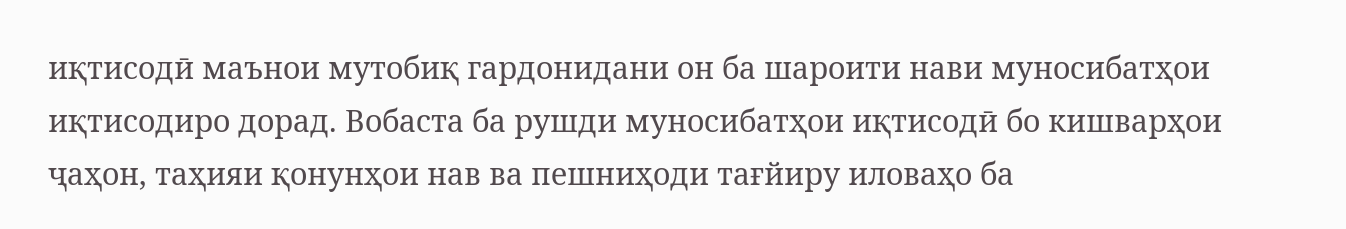иқтисодӣ маънои мутобиқ гардонидани он ба шароити нави муносибатҳои иқтисодиро дорад. Вобаста ба рушди муносибатҳои иқтисодӣ бо кишварҳои ҷаҳон, таҳияи қонунҳои нав ва пешниҳоди тағйиру иловаҳо ба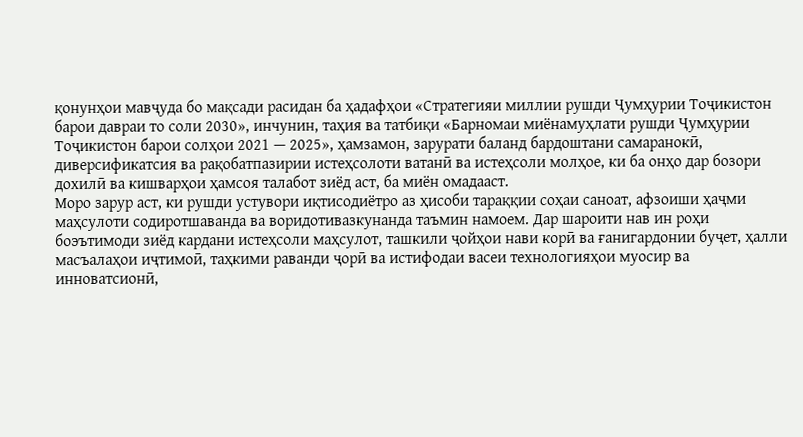қонунҳои мавҷуда бо мақсади расидан ба ҳадафҳои «Стратегияи миллии рушди Ҷумҳурии Тоҷикистон барои давраи то соли 2030», инчунин, таҳия ва татбиқи «Барномаи миёнамуҳлати рушди Ҷумҳурии Тоҷикистон барои солҳои 2021 — 2025», ҳамзамон, зарурати баланд бардоштани самаранокӣ, диверсификатсия ва рақобатпазирии истеҳсолоти ватанӣ ва истеҳсоли молҳое, ки ба онҳо дар бозори дохилӣ ва кишварҳои ҳамсоя талабот зиёд аст, ба миён омадааст.
Моро зарур аст, ки рушди устувори иқтисодиётро аз ҳисоби тараққии соҳаи саноат, афзоиши ҳаҷми маҳсулоти содиротшаванда ва воридотивазкунанда таъмин намоем. Дар шароити нав ин роҳи боэътимоди зиёд кардани истеҳсоли маҳсулот, ташкили ҷойҳои нави корӣ ва ғанигардонии буҷет, ҳалли масъалаҳои иҷтимоӣ, таҳкими раванди ҷорӣ ва истифодаи васеи технологияҳои муосир ва инноватсионӣ,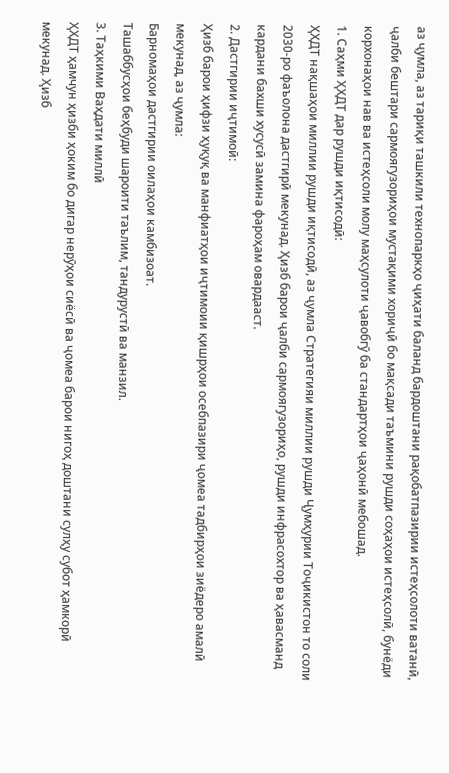аз ҷумла, аз тариқи ташкили технопаркҳо ҷиҳати баланд бардоштани рақобатпазирии истеҳсолоти ватанӣ, ҷалби бештари сармоягузориҳои мустақими хориҷӣ бо мақсади таъмини рушди соҳаҳои истеҳсолӣ, бунёди корхонаҳои нав ва истеҳсоли молу маҳсулоти ҷавобгӯ ба стандартҳои ҷаҳонӣ мебошад.
1. Саҳми ҲХДТ дар рушди иқтисодӣ:
ҲХДТ нақшаҳои миллии рушди иқтисодӣ, аз ҷумла Стратегияи миллии рушди Ҷумҳурии Тоҷикистон то соли 2030-ро фаъолона дастгирӣ мекунад. Ҳизб барои ҷалби сармоягузориҳо, рушди инфрасохтор ва ҳавасманд кардани бахши хусусӣ замина фароҳам овардааст.
2. Дастгирии иҷтимоӣ:
Ҳизб барои ҳифзи ҳуқуқ ва манфиатҳои иҷтимоии қишрҳои осебпазири ҷомеа тадбирҳои зиёдеро амалӣ мекунад, аз ҷумла:
Барномаҳои дастгирии оилаҳои камбизоат.
Ташаббусҳои беҳбуди шароити таълим, тандурустӣ ва манзил.
3. Таҳкими Ваҳдати миллӣ
ҲХДТ ҳамчун ҳизби ҳоким бо дигар нерӯҳои сиёсӣ ва ҷомеа барои нигоҳ доштани сулҳу субот ҳамкорӣ мекунад. Ҳизб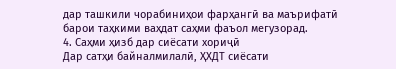дар ташкили чорабиниҳои фарҳангӣ ва маърифатӣ барои таҳкими ваҳдат саҳми фаъол мегузорад.
4. Саҳми ҳизб дар сиёсати хориҷӣ
Дар сатҳи байналмилалӣ, ҲХДТ сиёсати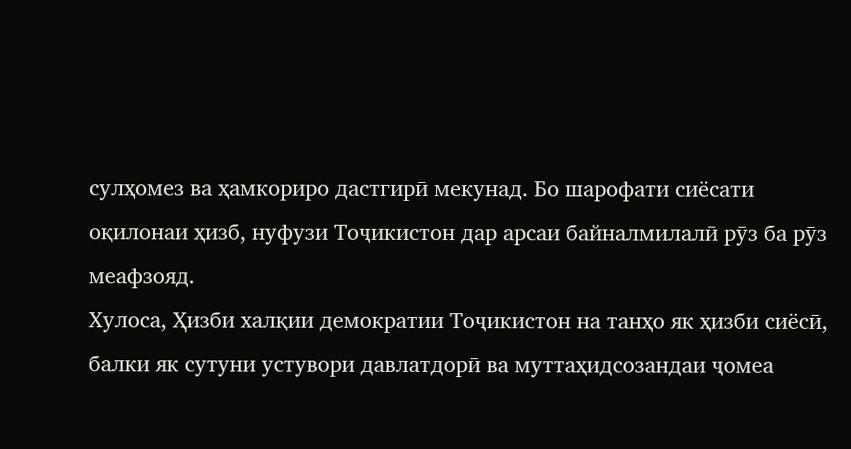сулҳомез ва ҳамкориро дастгирӣ мекунад. Бо шарофати сиёсати оқилонаи ҳизб, нуфузи Тоҷикистон дар арсаи байналмилалӣ рӯз ба рӯз меафзояд.
Хулоса, Ҳизби халқии демократии Тоҷикистон на танҳо як ҳизби сиёсӣ, балки як сутуни устувори давлатдорӣ ва муттаҳидсозандаи ҷомеа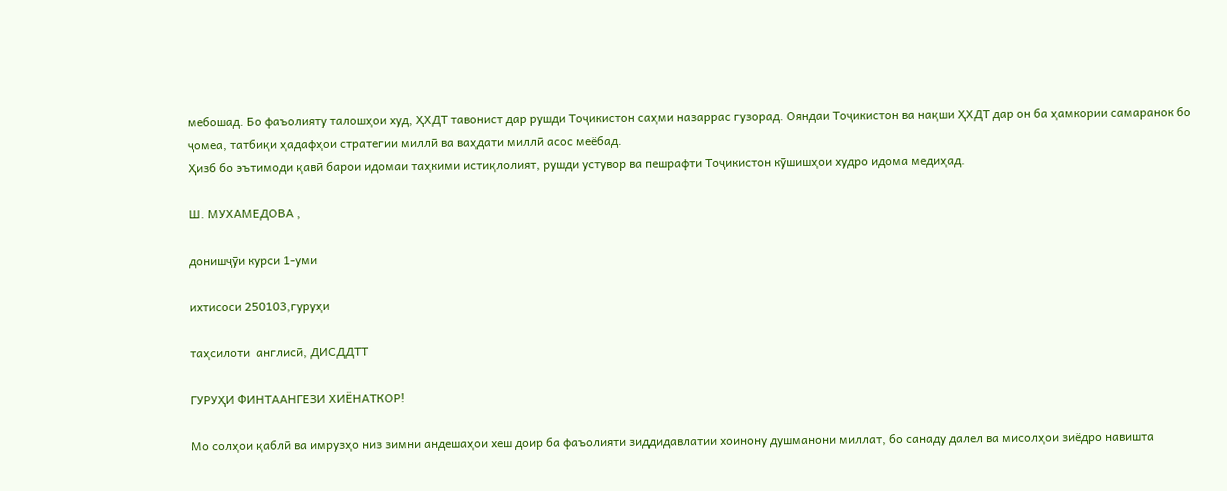мебошад. Бо фаъолияту талошҳои худ, ҲХДТ тавонист дар рушди Тоҷикистон саҳми назаррас гузорад. Ояндаи Тоҷикистон ва нақши ҲХДТ дар он ба ҳамкории самаранок бо ҷомеа, татбиқи ҳадафҳои стратегии миллӣ ва ваҳдати миллӣ асос меёбад.
Ҳизб бо эътимоди қавӣ барои идомаи таҳкими истиқлолият, рушди устувор ва пешрафти Тоҷикистон кӯшишҳои худро идома медиҳад.

Ш. МУХАМЕДОВА ,

донишҷӯи курси 1-уми

ихтисоси 250103,гуруҳи

таҳсилоти  англисӣ, ДИСДДТТ

ГУРУҲИ ФИНТААНГЕЗИ ХИЁНАТКОР!

Мо солҳои қаблӣ ва имрузҳо низ зимни андешаҳои хеш доир ба фаъолияти зиддидавлатии хоинону душманони миллат, бо санаду далел ва мисолҳои зиёдро навишта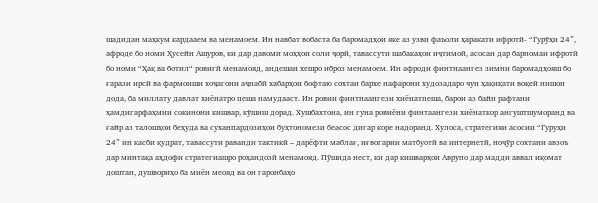шадидан маҳкум кардааем ва менамоем. Ин навбат вобаста ба баромадҳои яке аз узви фаъоли ҳаракати ифротӣ- “Гурўҳи 24”, афроде бо номи Ҳусейн Ашуров, ки дар давоми моҳҳои соли ҷорӣ, тавассути шабакаҳои иҷтимоӣ, асосан дар барномаи ифротӣ бо номи “Ҳақ ва ботил“ ровигӣ менамояд, андешаи хешро иброз менамоем. Ин афроди финтнаангез зимни баромадҳояш бо ғарази ирсӣ ва фармоиши хоҷагони аҷнабӣ хабарҳои бофтаю сохтаи бархе нафарони худозадаро чун ҳақиқати воқеӣ нишон дода, ба миллату давлат хиёнатро пеша намудааст. Ин ровии финтнаангези хиёнатпеша, барои аз байн рафтани ҳамдигарфаҳмии сокинони кишвар, кўшиш дорад. Хушбахтона, ин гуна ровиёни финтаангези хиёнаткор ангуштшуморанд ва ғайр аз талошҳои беҳуда ва суханпардозиҳои буҳтономези беасос дигар коре надоранд. Хулоса, стратегияи асосии “Гуруҳи 24” ин касби қудрат, тавассути раванди тактикӣ – дарёфти маблағ, иғвогарии матбуотӣ ва интернетӣ, ноҷӯр сохтани авзоъ дар минтақа аҳдофи стратегиашро роҳандозӣ менамояд. Пӯшида нест, ки дар кишварҳои Аврупо дар мадди аввал иқомат доштан, душвориҳо ба миён меояд ва он гаронбаҳо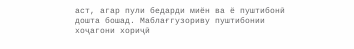аст, агар пули бедарди миён ва ё пуштибонӣ дошта бошад. Маблағгузориву пуштибонии хоҷагони хориҷӣ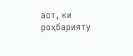аст, ки роҳбарияту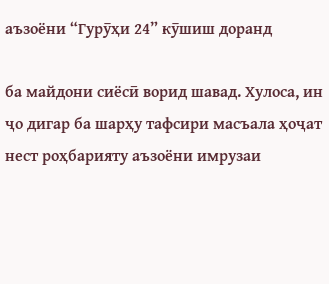аъзоёни “Гурӯҳи 24” кӯшиш доранд

ба майдони сиёсӣ ворид шавад. Хулоса, ин ҷо дигар ба шарҳу тафсири масъала ҳоҷат нест роҳбарияту аъзоёни имрузаи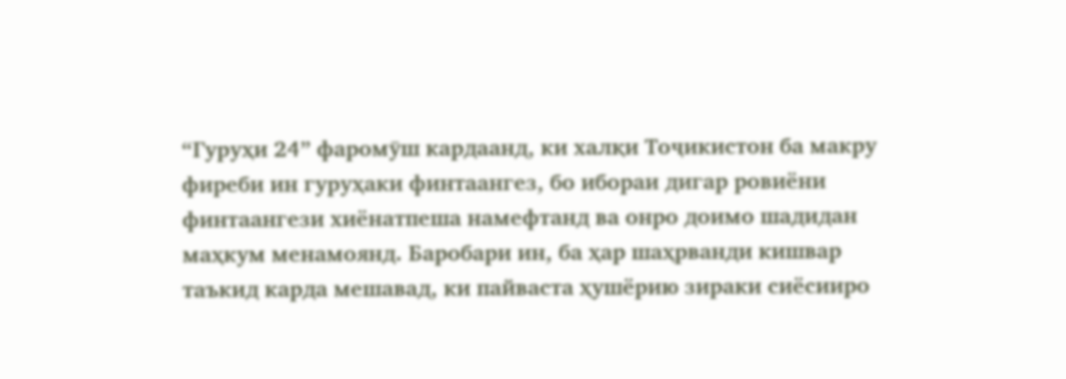“Гуруҳи 24” фаромӯш кардаанд, ки халқи Тоҷикистон ба макру фиреби ин гуруҳаки финтаангез, бо ибораи дигар ровиёни финтаангези хиёнатпеша намефтанд ва онро доимо шадидан маҳкум менамоянд. Баробари ин, ба ҳар шаҳрванди кишвар таъкид карда мешавад, ки пайваста ҳушёрию зираки сиёсииро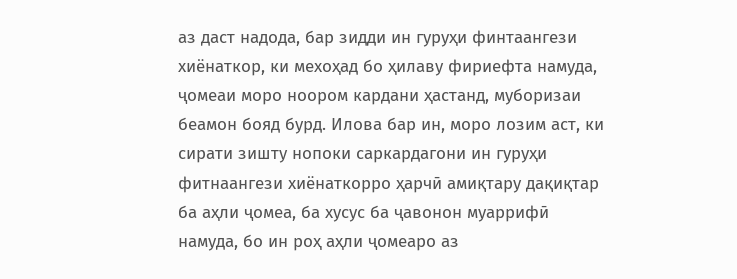аз даст надода, бар зидди ин гуруҳи финтаангези хиёнаткор, ки мехоҳад бо ҳилаву фириефта намуда, ҷомеаи моро ноором кардани ҳастанд, муборизаи беамон бояд бурд. Илова бар ин, моро лозим аст, ки сирати зишту нопоки саркардагони ин гуруҳи фитнаангези хиёнаткорро ҳарчӣ амиқтару дақиқтар ба аҳли ҷомеа, ба хусус ба ҷавонон муаррифӣ намуда, бо ин роҳ аҳли ҷомеаро аз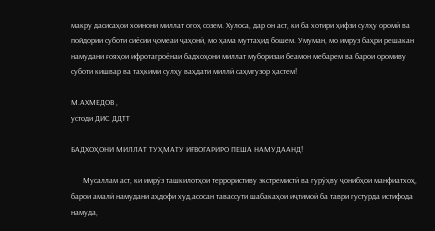макру дасисаҳои хоинони миллат огоҳ созем. Хулоса, дар он аст, ки ба хотири ҳифзи сулҳу оромӣ ва пойдории суботи сиёсии ҷомеаи ҷаҳонӣ, мо ҳама муттаҳид бошем. Умуман, мо имруз баҳри решакан намудани ғояҳои ифротагроёнаи бадхоҳони миллат муборизаи беамон мебарем ва барои оромиву суботи кишвар ва таҳкими сулҳу ваҳдати миллӣ саҳмгузор ҳастем!

М.АХМЕДОВ ,
устоди ДИС ДДТТ

БАДХОҲОНИ МИЛЛАТ ТУҲМАТУ ИҒВОГАРИРО ПЕША НАМУДААНД!

      Мусаллам аст, ки имрӯз ташкилотҳои террористиву экстремистӣ ва гурӯҳву ҷонибҳои манфиатхоҳ, барои амалӣ намудани аҳдофи худ,асосан тавассути шабакаҳои иҷтимоӣ ба таври густурда истифода намуда,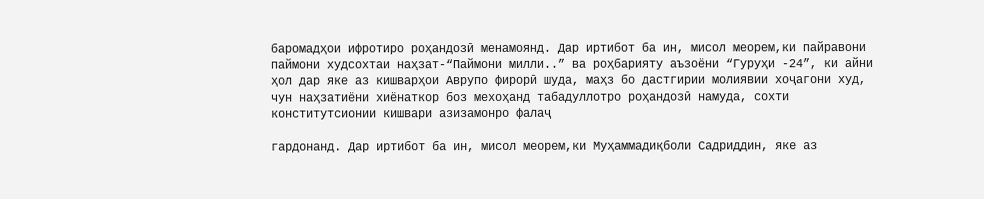баромадҳои ифротиро роҳандозӣ менамоянд. Дар иртибот ба ин, мисол меорем,ки пайравони паймони худсохтаи наҳзат-“Паймони милли..” ва роҳбарияту аъзоёни “Гуруҳи -24”, ки айни ҳол дар яке аз кишварҳои Аврупо фирорӣ шуда, маҳз бо дастгирии молиявии хоҷагони худ, чун наҳзатиёни хиёнаткор боз мехоҳанд табадуллотро роҳандозӣ намуда, сохти конститутсионии кишвари азизамонро фалаҷ

гардонанд. Дар иртибот ба ин, мисол меорем,ки Муҳаммадиқболи Садриддин, яке аз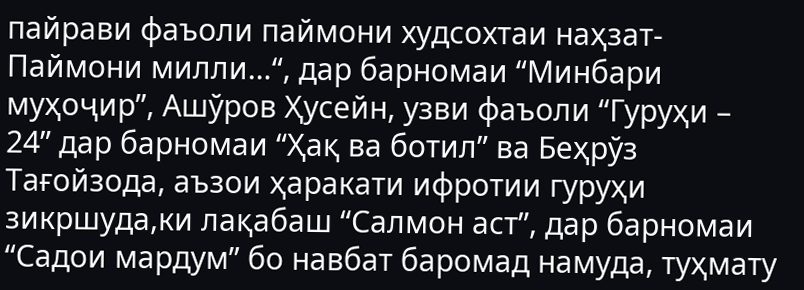пайрави фаъоли паймони худсохтаи наҳзат-Паймони милли…“, дар барномаи “Минбари муҳоҷир”, Ашўров Ҳусейн, узви фаъоли “Гуруҳи – 24” дар барномаи “Ҳақ ва ботил” ва Беҳрўз Тағойзода, аъзои ҳаракати ифротии гуруҳи зикршуда,ки лақабаш “Салмон аст”, дар барномаи “Садои мардум” бо навбат баромад намуда, туҳмату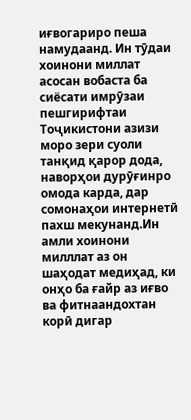иғвогариро пеша намудаанд. Ин тӯдаи хоинони миллат асосан вобаста ба сиёсати имрӯзаи пешгирифтаи Тоҷикистони азизи моро зери суоли танқид қарор дода, наворҳои дурӯғинро омода карда, дар сомонаҳои интернетӣ пахш мекунанд.Ин амли хоинони милллат аз он шаҳодат медиҳад, ки онҳо ба ғайр аз иғво ва фитнаандохтан корӣ дигар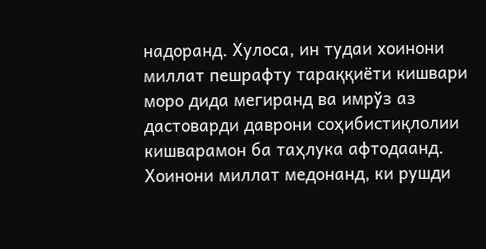надоранд. Хулоса, ин тудаи хоинони миллат пешрафту тараққиёти кишвари моро дида мегиранд ва имрўз аз дастоварди даврони соҳибистиқлолии кишварамон ба таҳлука афтодаанд. Хоинони миллат медонанд, ки рушди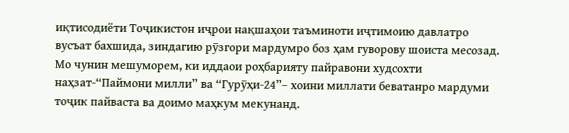иқтисодиёти Тоҷикистон иҷрои нақшаҳои таъминоти иҷтимоию давлатро вусъат бахшида, зиндагию рӯзгори мардумро боз ҳам гуворову шоиста месозад. Мо чунин мешуморем, ки иддаои роҳбарияту пайравони худсохти наҳзат-“Паймони милли” ва “Гурӯҳи-24”– хоини миллати беватанро мардуми тоҷик пайваста ва доимо маҳкум мекунанд.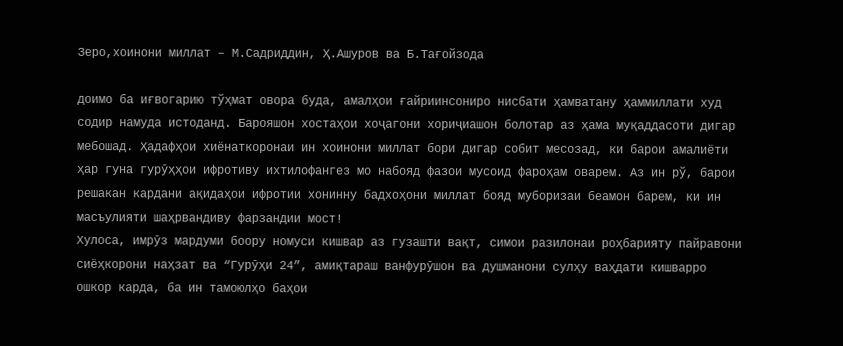Зеро,хоинони миллат – М.Садриддин, Ҳ.Ашуров ва Б.Тағойзода

доимо ба иғвогарию тўҳмат овора буда, амалҳои ғайриинсониро нисбати ҳамватану ҳаммиллати худ содир намуда истоданд. Барояшон хостаҳои хоҷагони хориҷиашон болотар аз ҳама муқаддасоти дигар мебошад. Ҳадафҳои хиёнаткоронаи ин хоинони миллат бори дигар собит месозад, ки барои амалиёти ҳар гуна гурӯҳҳои ифротиву ихтилофангез мо набояд фазои мусоид фароҳам оварем. Аз ин рў, барои решакан кардани ақидаҳои ифротии хонинну бадхоҳони миллат бояд муборизаи беамон барем, ки ин масъулияти шаҳрвандиву фарзандии мост!
Хулоса, имрӯз мардуми боору номуси кишвар аз гузашти вақт, симои разилонаи роҳбарияту пайравони сиёҳкорони наҳзат ва “Гурӯҳи 24”, амиқтараш ванфурӯшон ва душманони сулҳу ваҳдати кишварро ошкор карда, ба ин тамоюлҳо баҳои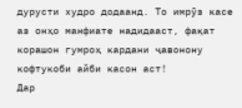дурусти худро додаанд. То имрӯз касе аз онҳо манфиате надидааст, фақат корашон гумроҳ кардани ҷавонону кофтукоби айби касон аст!
Дар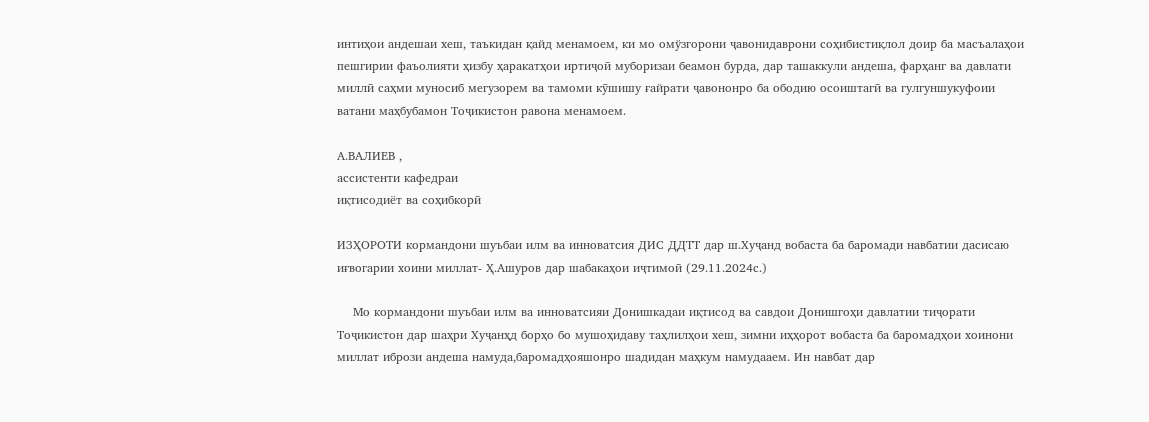интиҳои андешаи хеш, таъкидан қайд менамоем, ки мо омўзгорони ҷавонидаврони соҳибистиқлол доир ба масъалаҳои пешгирии фаъолияти ҳизбу ҳаракатҳои иртиҷоӣ муборизаи беамон бурда, дар ташаккули андеша, фарҳанг ва давлати миллӣ саҳми муносиб мегузорем ва тамоми кӯшишу ғайрати ҷавононро ба ободию осоиштагӣ ва гулгуншукуфоии ватани маҳбубамон Тоҷикистон равона менамоем.

А.ВАЛИЕВ ,
ассистенти кафедраи
иқтисодиёт ва соҳибкорӣ

ИЗҲОРОТИ кормандони шуъбаи илм ва инноватсия ДИС ДДТТ дар ш.Хуҷанд вобаста ба баромади навбатии дасисаю иғвогарии хоини миллат- Ҳ.Ашуров дар шабакаҳои иҷтимоӣ (29.11.2024с.)

    Мо кормандони шуъбаи илм ва инноватсияи Донишкадаи иқтисод ва савдои Донишгоҳи давлатии тиҷорати Тоҷикистон дар шаҳри Хуҷанҳд борҳо бо мушоҳидаву таҳлилҳои хеш, зимни иҳҳорот вобаста ба баромадҳои хоинони миллат ибрози андеша намуда,баромадҳояшонро шадидан маҳкум намудааем. Ин навбат дар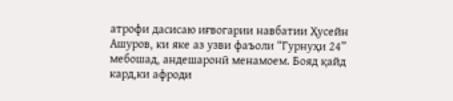атрофи дасисаю иғвогарии навбатии Ҳусейн Ашуров, ки яке аз узви фаъоли “Гурнуҳи 24” мебошад, андешаронӣ менамоем. Бояд қайд кард,ки афроди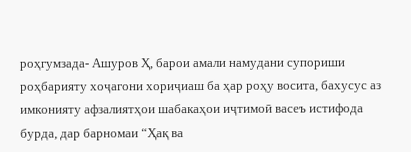роҳгумзада- Ашуров Ҳ, барои амали намудани супориши роҳбарияту хоҷагони хориҷиаш ба ҳар роҳу восита, бахусус аз имконияту афзалиятҳои шабакаҳои иҷтимоӣ васеъ истифода бурда, дар барномаи “Ҳақ ва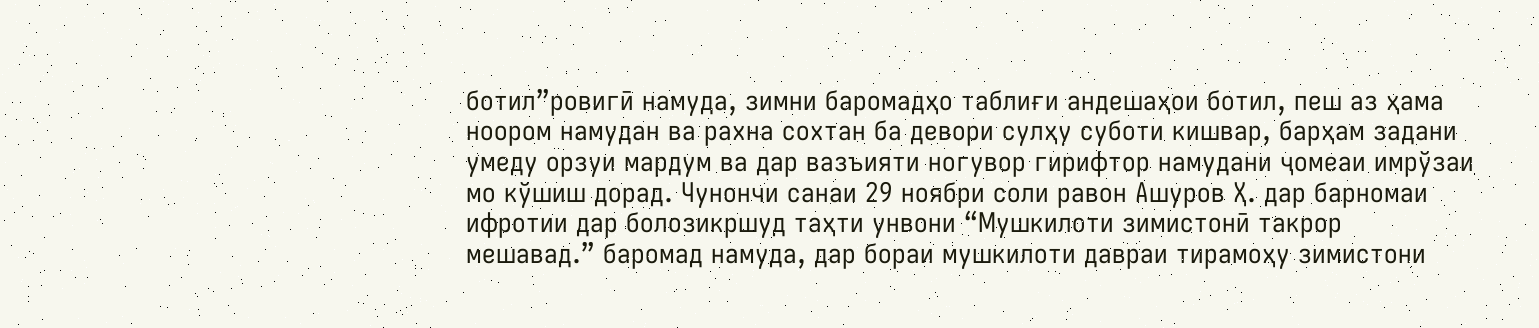ботил”ровигӣ намуда, зимни баромадҳо таблиғи андешаҳои ботил, пеш аз ҳама ноором намудан ва рахна сохтан ба девори сулҳу суботи кишвар, барҳам задани умеду орзуи мардум ва дар вазъияти ногувор гирифтор намудани ҷомеаи имрўзаи мо кўшиш дорад. Чунончи санаи 29 ноябри соли равон Ашуров Ҳ. дар барномаи ифротии дар болозикршуд таҳти унвони “Мушкилоти зимистонӣ такрор мешавад.” баромад намуда, дар бораи мушкилоти давраи тирамоҳу зимистони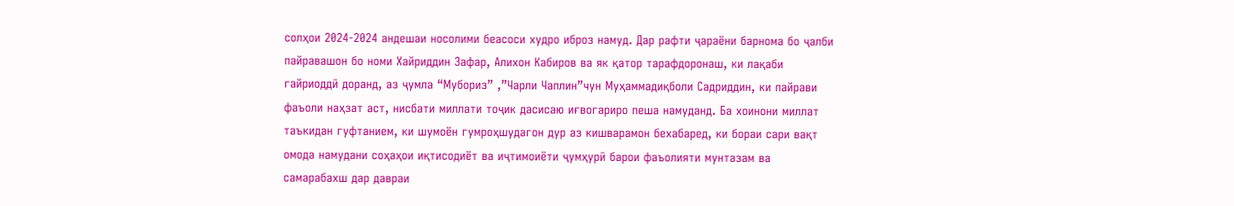солҳои 2024-2024 андешаи носолими беасоси худро иброз намуд. Дар рафти ҷараёни барнома бо ҷалби пайравашон бо номи Хайриддин Зафар, Алихон Кабиров ва як қатор тарафдоронаш, ки лақаби гайриоддӣ доранд, аз ҷумла “Мубориз” ,”Чарли Чаплин”чун Муҳаммадиқболи Садриддин, ки пайрави фаъоли наҳзат аст, нисбати миллати тоҷик дасисаю иғвогариро пеша намуданд. Ба хоинони миллат таъкидан гуфтанием, ки шумоён гумроҳшудагон дур аз кишварамон бехабаред, ки бораи сари вақт омода намудани соҳаҳои иқтисодиёт ва иҷтимоиёти ҷумҳурӣ барои фаъолияти мунтазам ва самарабахш дар давраи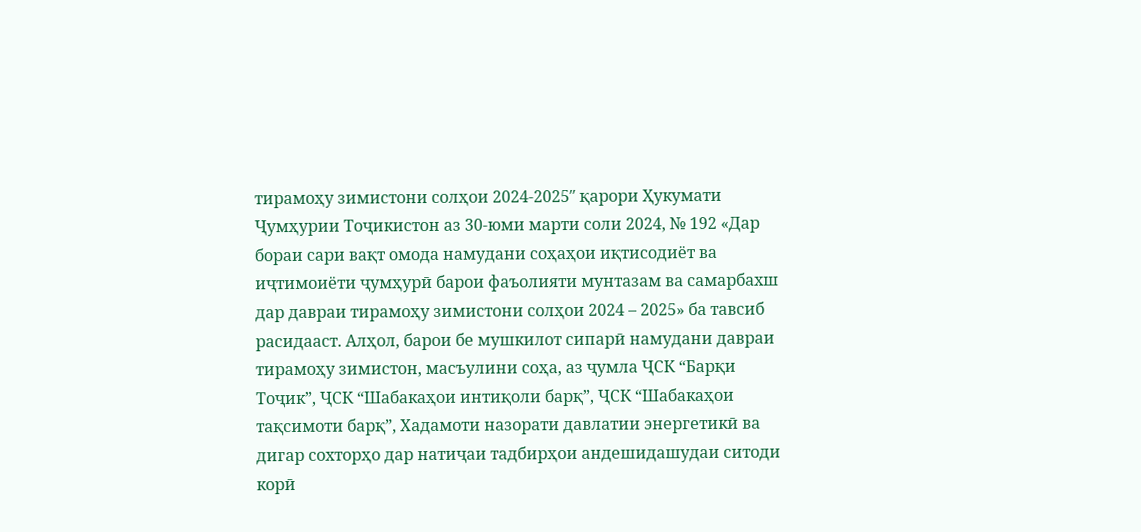тирамоҳу зимистони солҳои 2024-2025″ қарори Ҳукумати Ҷумҳурии Тоҷикистон аз 30-юми марти соли 2024, № 192 «Дар бораи сари вақт омода намудани соҳаҳои иқтисодиёт ва иҷтимоиёти ҷумҳурӣ барои фаъолияти мунтазам ва самарбахш дар давраи тирамоҳу зимистони солҳои 2024 – 2025» ба тавсиб расидааст. Алҳол, барои бе мушкилот сипарӣ намудани давраи тирамоҳу зимистон, масъулини соҳа, аз ҷумла ҶСК “Барқи Тоҷик”, ҶСК “Шабакаҳои интиқоли барқ”, ҶСК “Шабакаҳои тақсимоти барқ”, Хадамоти назорати давлатии энергетикӣ ва дигар сохторҳо дар натиҷаи тадбирҳои андешидашудаи ситоди корӣ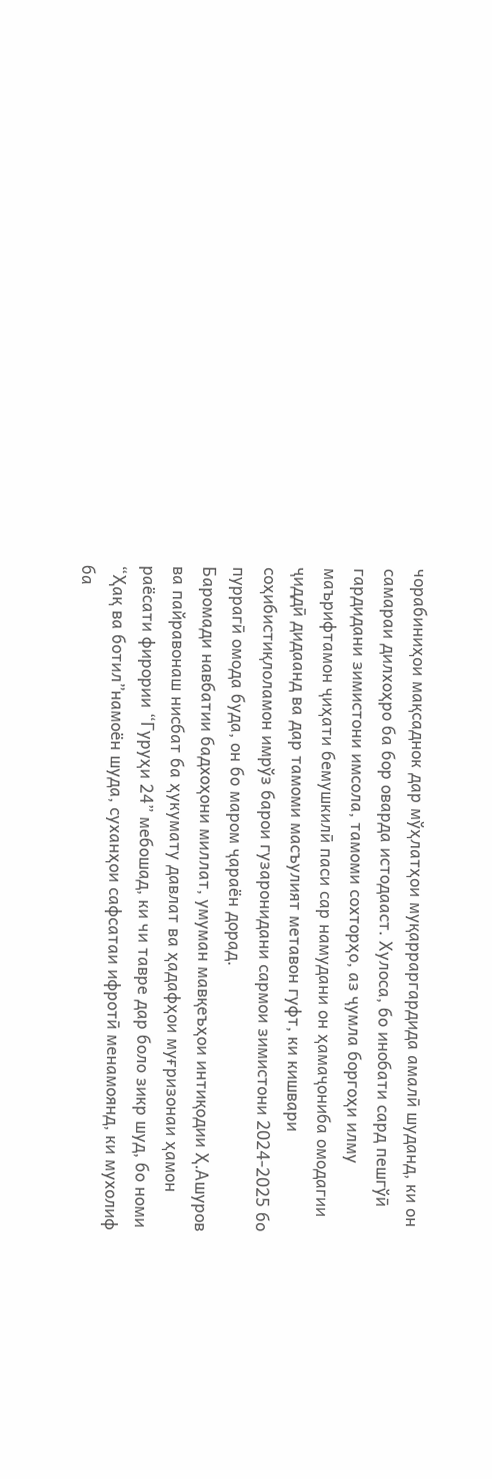чорабиниҳои мақсаднок дар мўҳлатҳои муқарраргардида амалӣ шуданд, ки он самараи дилхоҳро ба бор оварда истодааст. Хулоса, бо инобати сард пешгўӣ гардидани зимистони имсола, тамоми сохторҳо, аз ҷумла боргоҳи илму маърифтамон ҷиҳати бемушкилӣ паси сар намудани он ҳамаҷониба омодагии ҷиддӣ дидаанд ва дар тамоми масъулият метавон гуфт, ки кишвари соҳибистиқлоламон имрўз барои гузаронидани сармои зимистони 2024-2025 бо пуррагӣ омода буда, он бо маром ҷараён дорад.
Баромади навбатии бадхоҳони миллат, умуман мавқеъҳои интиқодии Ҳ.Ашуров ва пайравонаш нисбат ба ҳукумату давлат ва ҳадафҳои муғризонаи ҳамон раёсати фирории “Гуруҳи 24” мебошад, ки чи тавре дар боло зикр шуд, бо номи “Ҳақ ва ботил”намоён шуда, суханҳои сафсатаи ифротӣ менамоянд, ки мухолиф ба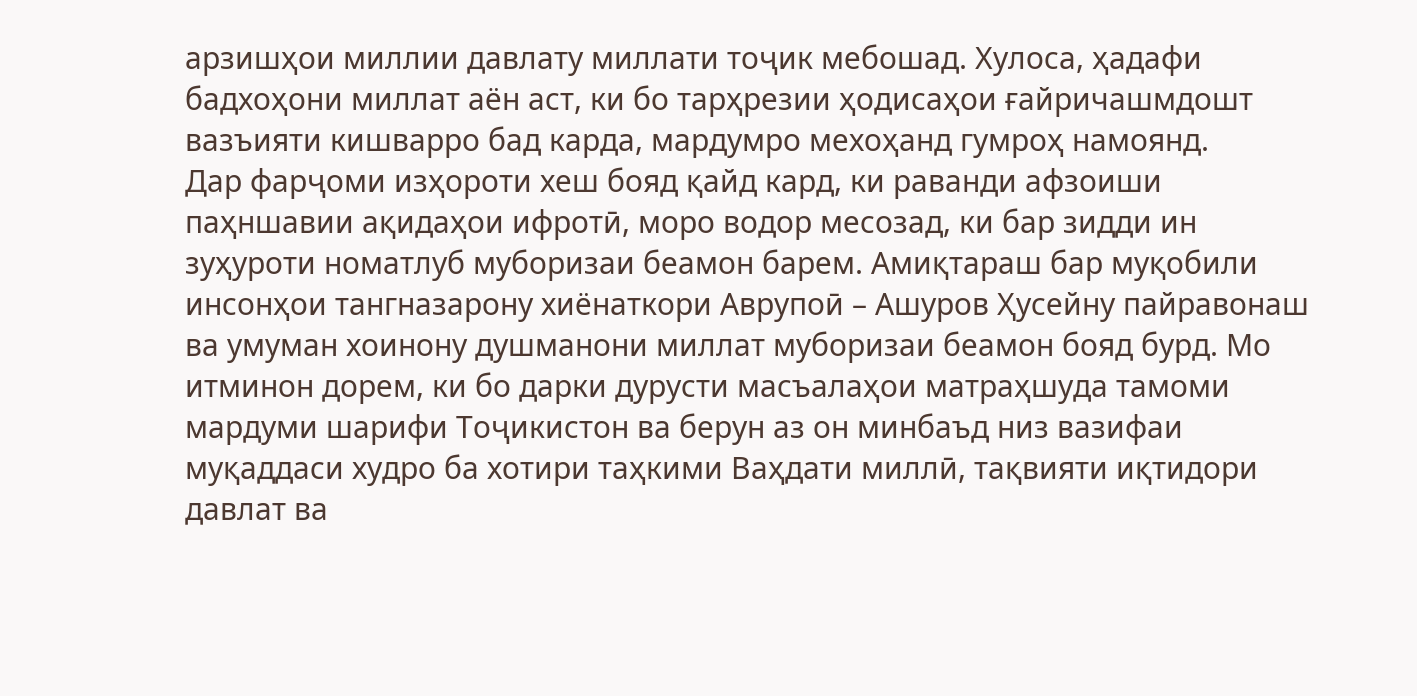арзишҳои миллии давлату миллати тоҷик мебошад. Хулоса, ҳадафи бадхоҳони миллат аён аст, ки бо тарҳрезии ҳодисаҳои ғайричашмдошт вазъияти кишварро бад карда, мардумро мехоҳанд гумроҳ намоянд.
Дар фарҷоми изҳороти хеш бояд қайд кард, ки раванди афзоиши паҳншавии ақидаҳои ифротӣ, моро водор месозад, ки бар зидди ин зуҳуроти номатлуб муборизаи беамон барем. Амиқтараш бар муқобили инсонҳои тангназарону хиёнаткори Аврупоӣ – Ашуров Ҳусейну пайравонаш ва умуман хоинону душманони миллат муборизаи беамон бояд бурд. Мо итминон дорем, ки бо дарки дурусти масъалаҳои матраҳшуда тамоми мардуми шарифи Тоҷикистон ва берун аз он минбаъд низ вазифаи муқаддаси худро ба хотири таҳкими Ваҳдати миллӣ, тақвияти иқтидори давлат ва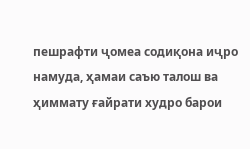пешрафти ҷомеа содиқона иҷро намуда, ҳамаи саъю талош ва ҳиммату ғайрати худро барои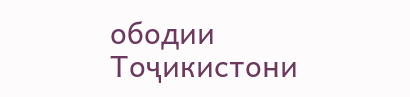ободии Тоҷикистони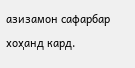азизамон сафарбар хоҳанд кард.